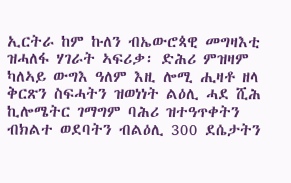ኢርትራ ከም ኩለን ብኤውሮጳዊ መግዛእቲ ዝሓለፋ ሃገራት ኣፍሪቃ፡ ድሕሪ ምዝዛም ካለኣይ ውግእ ዓለም እዚ ሎሚ ሒዛቶ ዘላ ቅርጽን ስፍሓትን ዝወነነት ልዕሊ ሓደ ሺሕ ኪሎሜትር ገማግም ባሕሪ ዝተዓጥቀትን ብክልተ ወደባትን ብልዕሊ 300 ደሴታትን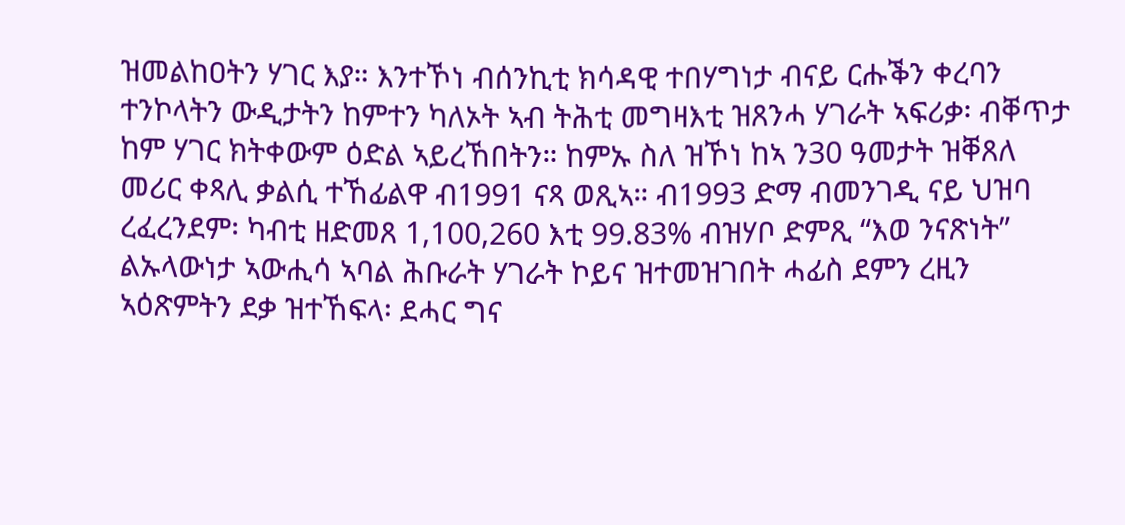ዝመልከዐትን ሃገር እያ። እንተኾነ ብሰንኪቲ ክሳዳዊ ተበሃግነታ ብናይ ርሑቕን ቀረባን ተንኮላትን ውዲታትን ከምተን ካለኦት ኣብ ትሕቲ መግዛእቲ ዝጸንሓ ሃገራት ኣፍሪቃ፡ ብቐጥታ ከም ሃገር ክትቀውም ዕድል ኣይረኸበትን። ከምኡ ስለ ዝኾነ ከኣ ን30 ዓመታት ዝቐጸለ መሪር ቀጻሊ ቃልሲ ተኸፊልዋ ብ1991 ናጻ ወጺኣ። ብ1993 ድማ ብመንገዲ ናይ ህዝባ ረፈረንደም፡ ካብቲ ዘድመጸ 1,100,260 እቲ 99.83% ብዝሃቦ ድምጺ “እወ ንናጽነት” ልኡላውነታ ኣውሒሳ ኣባል ሕቡራት ሃገራት ኮይና ዝተመዝገበት ሓፊስ ደምን ረዚን  ኣዕጽምትን ደቃ ዝተኸፍላ፡ ደሓር ግና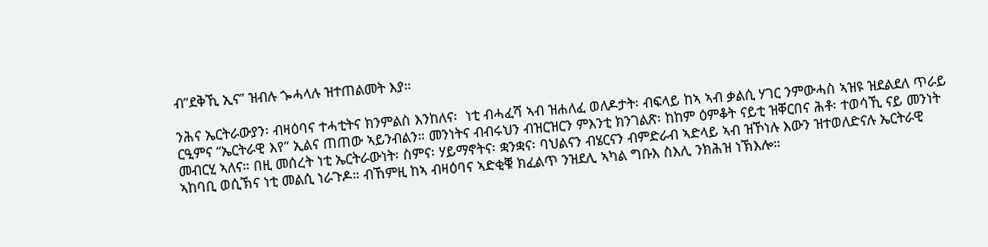ብ”ደቅኺ ኢና” ዝብሉ ጐሓላሉ ዝተጠልመት እያ።

ንሕና ኤርትራውያን፡ ብዛዕባና ተሓቲትና ክንምልስ እንከለና፡  ነቲ ብሓፈሻ ኣብ ዝሐለፈ ወለዶታት፡ ብፍላይ ከኣ ኣብ ቃልሲ ሃገር ንምውሓስ ኣዝዩ ዝደልደለ ጥራይ ርዒምና “ኤርትራዊ እየ” ኢልና ጠጠው ኣይንብልን። መንነትና ብብሩህን ብዝርዝርን ምእንቲ ክንገልጽ፡ ከከም ዕምቆት ናይቲ ዝቐርበና ሕቶ፡ ተወሳኺ ናይ መንነት መብርሂ ኣለና። በዚ መሰረት ነቲ ኤርትራውነት፡ ስምና፡ ሃይማኖትና፡ ቋንቋና፡ ባህልናን ብሄርናን ብምድራብ ኣድላይ ኣብ ዝኾነሉ እውን ዝተወለድናሉ ኤርትራዊ ኣከባቢ ወሲኽና ነቲ መልሲ ነራጉዶ። ብኸምዚ ከኣ ብዛዕባና ኣድቂቑ ክፈልጥ ንዝደሊ ኣካል ግቡእ ስእሊ ንክሕዝ ነኽእሎ።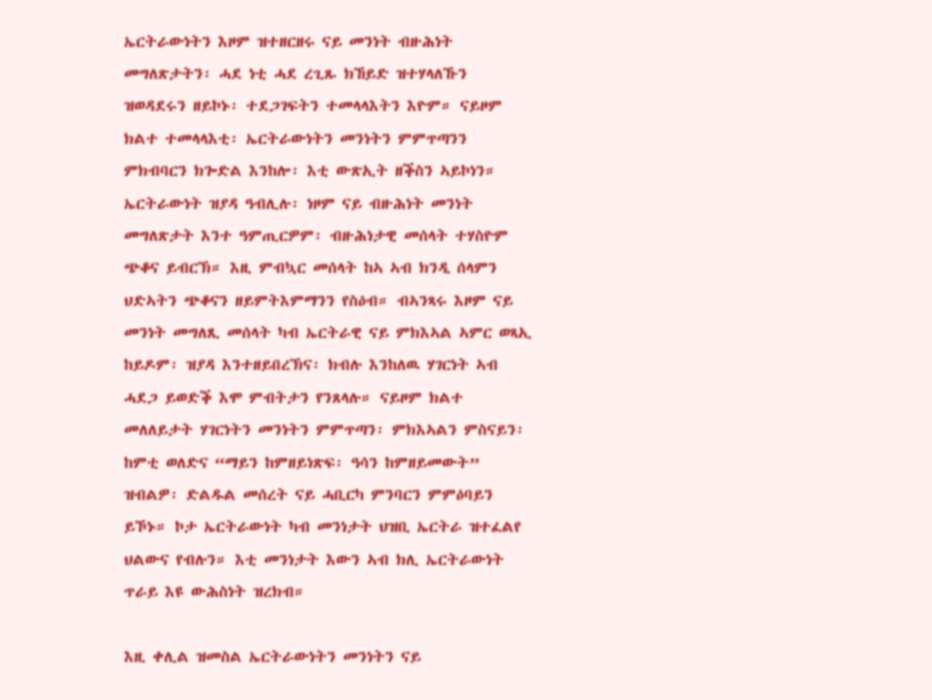ኤርትራውነትን እዞም ዝተዘርዘሩ ናይ መንነት ብዙሕነት መግለጽታትን፡ ሓደ ነቲ ሓደ ረጊጹ ክኸይድ ዝተሃላለኹን ዝወዳደሩን ዘይኮኑ፡ ተደጋገፍትን ተመላላእትን እዮም። ናይዞም ክልተ ተመላላእቲ፡ ኤርትራውነትን መንነትን ምምጥጣንን ምክብባርን ክጐድል እንከሎ፡ እቲ ውጽኢት ዘቕስን ኣይኮነን። ኤርትራውነት ዝያዳ ዓብሊሉ፡ ነዞም ናይ ብዙሕነት መንነት መግለጽታት እንተ ዓምጢርዎም፡ ብዙሕነታዊ መሰላት ተሃስዮም ጭቆና ይብርኽ። እዚ ምብኳር መሰላት ከኣ ኣብ ክንዲ ሰላምን ህድኣትን ጭቆናን ዘይምትእምማንን የስዕብ። ብኣንጻሩ እዞም ናይ መንነት መግለጺ መሰላት ካብ ኤርትራዊ ናይ ምክእኣል ኣምር ወጻኢ ከይዶም፡ ዝያዳ እንተዘይበረኽና፡ ክብሉ እንከለዉ ሃገርነት ኣብ ሓደጋ ይወድቕ እሞ ምብትታን የንጸላሉ። ናይዞም ክልተ መለለይታት ሃገርነትን መንነትን ምምጥጣን፡ ምክእኣልን ምስናይን፡ ከምቲ ወለድና “ማይን ከምዘይነጽፍ፡ ዓሳን ከምዘይመውት” ዝብልዎ፡ ድልዱል መሰረት ናይ ሓቢርካ ምንባርን ምምዕባይን ይኾኑ። ኮታ ኤርትራውነት ካብ መንነታት ህዝቢ ኤርትራ ዝተፈልየ ህልውና የብሉን። እቲ መንነታት እውን ኣብ ክሊ ኤርትራውነት ጥራይ እዩ ውሕስነት ዝረክብ።

እዚ ቀሊል ዝመስል ኤርትራውነትን መንነትን ናይ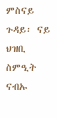ምስናይ ጉዳይ፡ ናይ ህዝቢ ስምዒት ናብኡ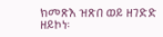ክመጽእ ዝጽበ ወይ ዘገድድ ዘይኮነ፡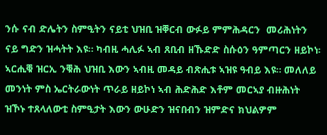ንሱ ናብ ድሌትን ስምዒትን ናይቲ ህዝቢ ዝቐርብ ውፉይ ምምሕዳርን  መሪሕነትን ናይ ግድን ዝሓትት እዩ። ካብዚ ሓሊፉ ኣብ ጸቢብ ዘኹድድ ስሱዕን ዓምጣርን ዘይኮነ፡ ኣርሒቑ ዝርኢ ንቑሕ ህዝቢ እውን ኣብዚ መዳይ ብጽሒቱ ኣዝዩ ዓብይ እዩ። መለለይ መንነት ምስ ኤርትራውነት ጥራይ ዘይኮነ ኣብ ሕድሕድ እቶም መርኣያ ብዙሕነት ዝኾኑ ተጸላለውቲ ስምዒታት እውን ውሁድን ዝናበብን ዝምድና ክህልዎም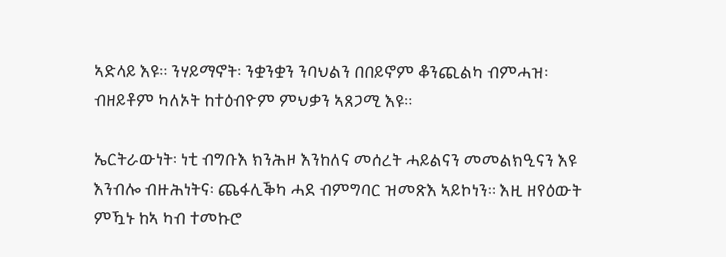ኣድላይ እዩ። ንሃይማኖት፡ ንቋንቋን ንባህልን በበይኖም ቆንጪልካ ብምሓዝ፡ ብዘይቶም ካለኦት ከተዕብዮም ምህቃን ኣጸጋሚ እዩ።

ኤርትራውነት፡ ነቲ ብግቡእ ክንሕዞ እንከለና መሰረት ሓይልናን መመልክዒናን እዩ እንብሎ ብዙሕነትና፡ ጨፋሊቕካ ሓደ ብምግባር ዝመጽእ ኣይኮነን። እዚ ዘየዕውት ምዃኑ ከኣ ካብ ተመኩሮ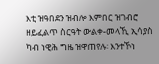እቲ ዝዓበደን ዝብሎ እምበር ዝገብሮ ዘይፈልጥ ስርዓት ውልቀ-መላኺ ኢሳያስ ካብ ነዊሕ ግዜ ዝዋጠየሉ፡ እንተኾነ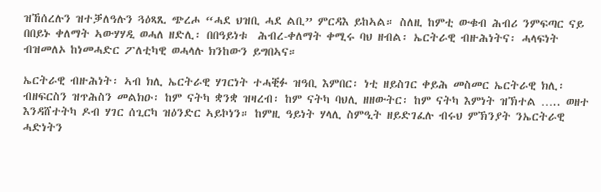ዝኸሰረሉን ዝተቓለዓሉን ጓዕጻጺ ጭረሖ “ሓደ ህዝቢ ሓደ ልቢ” ምርዳእ ይከኣል። ስለዚ ከምቲ ውቁብ ሕብሪ ንምፍጣር ናይ በበይኑ ቀለማት ኣውሃሃዲ ወሓለ ዘድሊ፡ በበዓይነቱ  ሕብረ-ቀለማት ቀሚሩ ባህ ዘብል፡ ኤርትራዊ ብዙሕነትና፡ ሓላፍነት ብዝመለኦ ከነመሓድር ፖለቲካዊ ወሓላሉ ክንከውን ይግበኣና።

ኤርትራዊ ብዙሕነት፡ ኣብ ክሊ ኤርትራዊ ሃገርነት ተሓቒፉ ዝዓቢ እምበር፡ ነቲ ዘይስገር ቀይሕ መስመር ኤርትራዊ ክሊ፡ ብዘፍርስን ዝጥሕስን መልክዑ፡ ከም ናትካ ቋንቋ ዝዛረብ፡ ከም ናትካ ባህሊ ዘዘውትር፡ ከም ናትካ እምነት ዝኽተል ….. ወዘተ እንዳሸተትካ ዶብ ሃገር ሰጊርካ ዝዕንድር ኣይኮነን። ከምዚ ዓይነት ሃላሊ ስምዒት ዘይድገፈሉ ብሩህ ምኽንያት ንኤርትራዊ ሓድነትን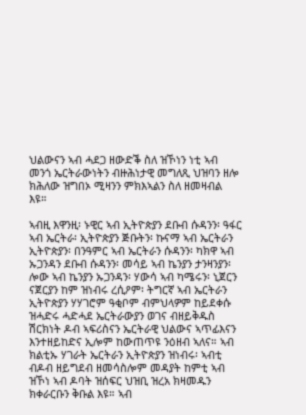ህልውናን ኣብ ሓደጋ ዘውድቕ ስለ ዝኾነን ነቲ ኣብ መንጎ ኤርትራውነትን ብዙሕነታዊ መግለጺ ህዝባን ዘሎ  ክሕለው ዝግበኦ ሚዛንን ምክእኣልን ስለ ዘመዛብል እዩ።

ኣብዚ እዋንዚ፡ ኑዊር ኣብ ኢትዮጵያን ደቡብ ሱዳንን፡ ዓፋር ኣብ ኤርትራ፡ ኢትዮጵያን ጅቡትን፡ ኩናማ ኣብ ኤርትራን ኢትዮጵያን፡ በንዓምር ኣብ ኤርትራን ሱዳንን፡ ካክዋ ኣብ ኡጋንዳን ደቡብ ሱዳንን፡ መሳይ ኣብ ኬንያን ታንዛንያን፡ ሎው ኣብ ኬንያን ኡጋንዳን፡ ሃውሳ ኣብ ካሜሩን፡ ኒጀርን ናጀርያን ከም ዝነብሩ ረሲዖም፡ ትግርኛ ኣብ ኤርትራን ኢትዮጵያን ሃሃገሮም ዓቂቦም ብምህላዎም ከይደቀሱ ዝሓድሩ ሓድሓደ ኤርትራውያን ወገና ብዘይቅዱስ ሽርክነት ዶብ ኣፍሪስናን ኤርትራዊ ህልውና ኣጥፊእናን እንተዘይከድና ኢሎም ከውጠጥዩ ንዕዘብ ኣለና። ኣብ ክልቲኡ ሃገራት ኤርትራን ኢትዮጵያን ዝነብሩ፡ ኣብቲ ብዶብ ዘይግደብ ዘመሳስሎም መዳያት ከምቲ ኣብ ዝኾነ ኣብ ዶባት ዝሰፍር ህዝቢ ዝረአ ክዛመዱን ክቀራርቡን ቅቡል እዩ። ኣብ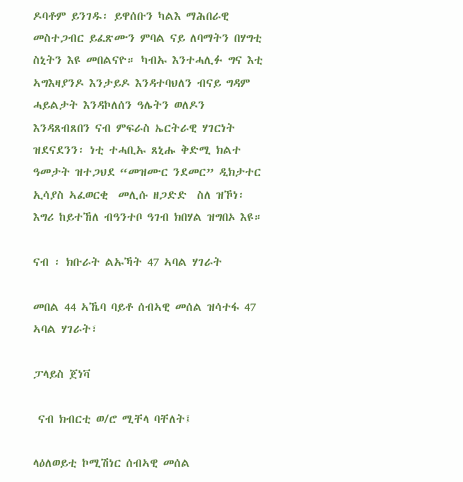ዶባቶም ይንገዱ፡ ይዋሰቡን ካልእ ማሕበራዊ መስተጋብር ይፈጽሙን ምባል ናይ ለባማትን በሃግቲ ስኒትን እዩ መበልናዮ። ካብኡ እንተሓሊፉ ግና እቲ ኣግእዛያንዶ እንታይዶ እንዳተባህለን ብናይ ግዳም ሓይልታት እንዳኮለሰን ዓሌትን ወለዶን እንዳጸብጸበን ናብ ምፍራስ ኤርትራዊ ሃገርነት ዝደናደንን፡ ነቲ ተሓቢኡ ጸኒሑ ቅድሚ ክልተ ዓመታት ዝተጋህደ “መዝሙር ንደመር” ዲክታተር ኢሳያስ ኣፈወርቂ  መሊሱ ዘጋድድ  ስለ ዝኾነ፡ እግሪ ከይተኸለ ብዓንተቦ ዓገብ ክበሃል ዝግበኦ እዩ።

ናብ ፡ ክቡራት ልኡኻት 47 ኣባል ሃገራት

መበል 44 ኣኼባ ባይቶ ሰብኣዊ መሰል ዝሳተፋ 47 ኣባል ሃገራት፣

ፓላይስ ጀነቫ

 ናብ ክብርቲ ወ/ሮ ሚቸላ ባቸለት፤

ላዕለወይቲ ኮሚሽነር ሰብኣዊ መሰል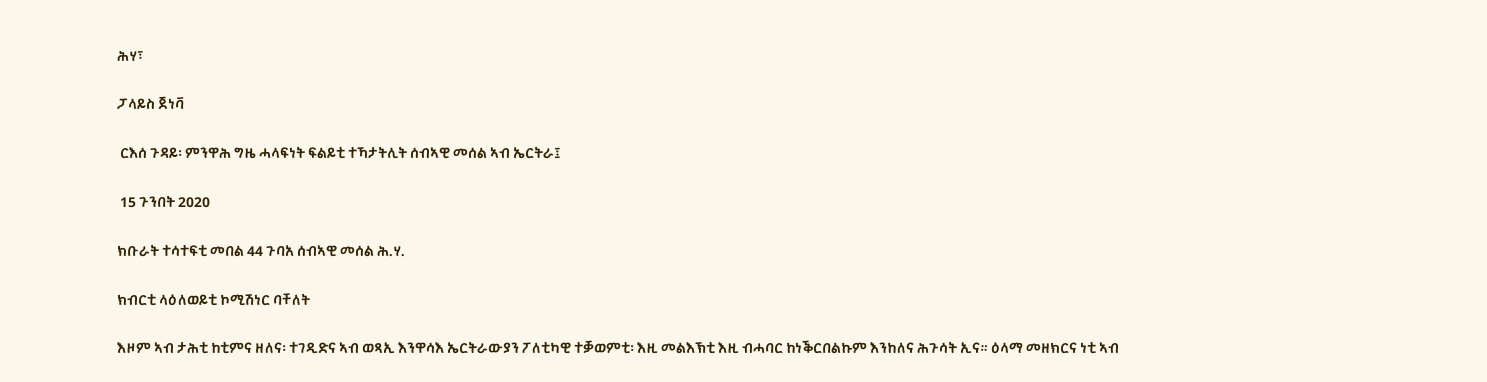ሕሃ፣

ፓላይስ ጀነቫ

 ርእሰ ጉዳይ፡ ምንዋሕ ግዜ ሓላፍነት ፍልይቲ ተኻታትሊት ሰብኣዊ መሰል ኣብ ኤርትራ፤

 15 ጉንበት 2020

ክቡራት ተሳተፍቲ መበል 44 ጉባአ ሰብኣዊ መሰል ሕ.ሃ.

ክብርቲ ላዕለወይቲ ኮሚሽነር ባቸለት

እዞም ኣብ ታሕቲ ከቲምና ዘለና፡ ተገዲድና ኣብ ወጻኢ እንዋሳእ ኤርትራውያን ፖለቲካዊ ተቓወምቲ፡ እዚ መልእኽቲ እዚ ብሓባር ከነቕርበልኩም እንከለና ሕጉሳት ኢና። ዕላማ መዘክርና ነቲ ኣብ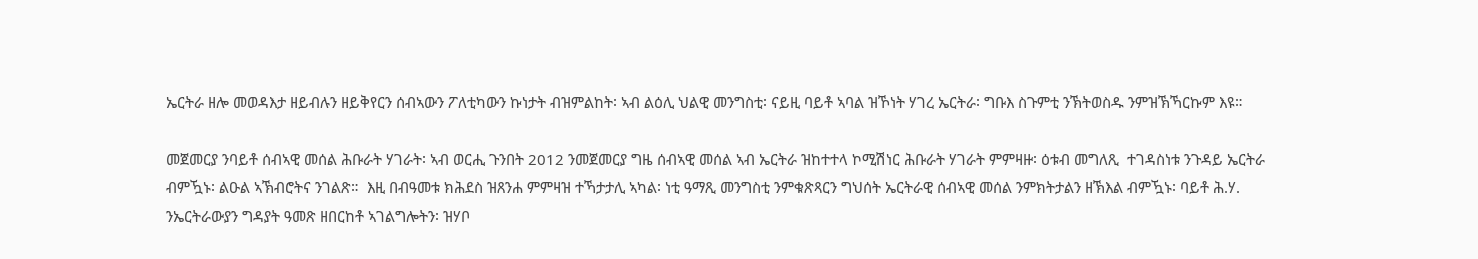ኤርትራ ዘሎ መወዳእታ ዘይብሉን ዘይቅየርን ሰብኣውን ፖለቲካውን ኩነታት ብዝምልከት፡ ኣብ ልዕሊ ህልዊ መንግስቲ፡ ናይዚ ባይቶ ኣባል ዝኾነት ሃገረ ኤርትራ፡ ግቡእ ስጉምቲ ንኽትወስዱ ንምዝኽኻርኩም እዩ።

መጀመርያ ንባይቶ ሰብኣዊ መሰል ሕቡራት ሃገራት፡ ኣብ ወርሒ ጉንበት 2012 ንመጀመርያ ግዜ ሰብኣዊ መሰል ኣብ ኤርትራ ዝከተተላ ኮሚሽነር ሕቡራት ሃገራት ምምዛዙ፡ ዕቱብ መግለጺ  ተገዳስነቱ ንጉዳይ ኤርትራ ብምዃኑ፡ ልዑል ኣኽብሮትና ንገልጽ።  እዚ በብዓመቱ ክሕደስ ዝጸንሐ ምምዛዝ ተኻታታሊ ኣካል፡ ነቲ ዓማጺ መንግስቲ ንምቁጽጻርን ግህሰት ኤርትራዊ ሰብኣዊ መሰል ንምክትታልን ዘኽእል ብምዃኑ፡ ባይቶ ሕ.ሃ. ንኤርትራውያን ግዳያት ዓመጽ ዘበርከቶ ኣገልግሎትን፡ ዝሃቦ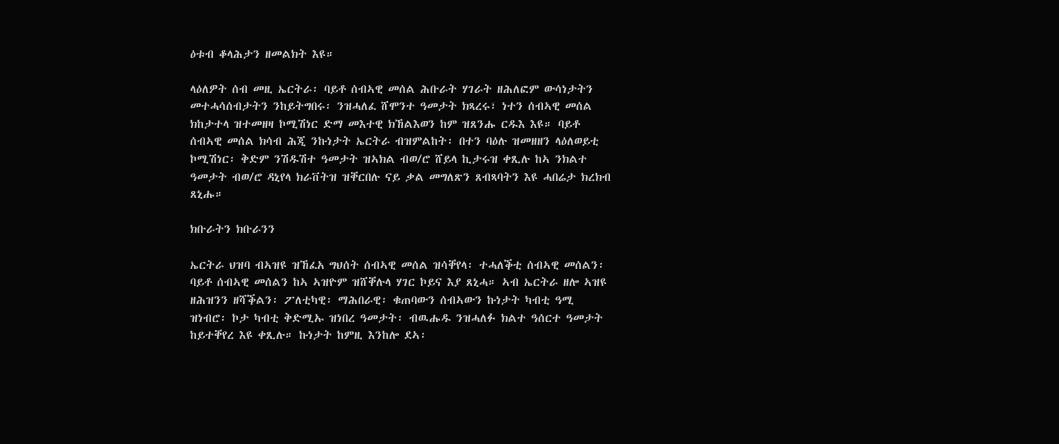ዕቱብ ቆላሕታን ዘመልክት እዩ።

ላዕለዎት ሰብ መዚ ኤርትራ፡ ባይቶ ሰብኣዊ መሰል ሕቡራት ሃገራት ዘሕለፎም ውሳነታትን መተሓሳሰብታትን ንከይትግበሩ፡ ንዝሓለፈ ሸሞንተ ዓመታት ክጻረሩ፣ ነተን ሰብኣዊ መሰል ክከታተላ ዝተመዘዛ ኮሚሽነር ድማ መእተዊ ክኸልእወን ከም ዝጸንሑ ርዱእ እዩ። ባይቶ ሰብኣዊ መሰል ክሳብ ሕጂ ንኩነታት ኤርትራ ብዝምልከት፡ በተን ባዕሉ ዝመዘዘን ላዕለወይቲ ኮሚሽነር፡ ቅድም ንሽዱሽተ ዓመታት ዝኣክል ብወ/ሮ ሸይላ ኪታሩዝ ቀጺሉ ከኣ ንክልተ ዓመታት ብወ/ሮ ዳኒየላ ክራቨትዝ ዝቐርበሉ ናይ ቃል መግለጽን ጸብጻባትን እዩ ሓበሬታ ክረክብ ጸኒሑ።

ክቡራትን ክቡራንን

ኤርትራ ህዝባ ብኣዝዩ ዝኸፈአ ግህሰት ሰብኣዊ መሰል ዝሳቐየላ፡ ተሓለቕቲ ሰብኣዊ መሰልን፡ ባይቶ ሰብኣዊ መሰልን ከኣ ኣዝዮም ዝሸቐሉላ ሃገር ኮይና እያ ጸኒሓ። ኣብ ኤርትራ ዘሎ ኣዝዩ ዘሕዝንን ዘሻቕልን፡ ፖለቲካዊ፡ ማሕበራዊ፡ ቁጠባውን ሰብኣውን ኩነታት ካብቲ ዓሚ ዝነብሮ፡ ኮታ ካብቲ ቅድሚኡ ዝነበረ ዓመታት፡ ብዉሑዱ ንዝሓለፉ ክልተ ዓሰርተ ዓመታት ከይተቐየረ እዩ ቀጺሉ። ኩነታት ከምዚ እንከሎ ደኣ፡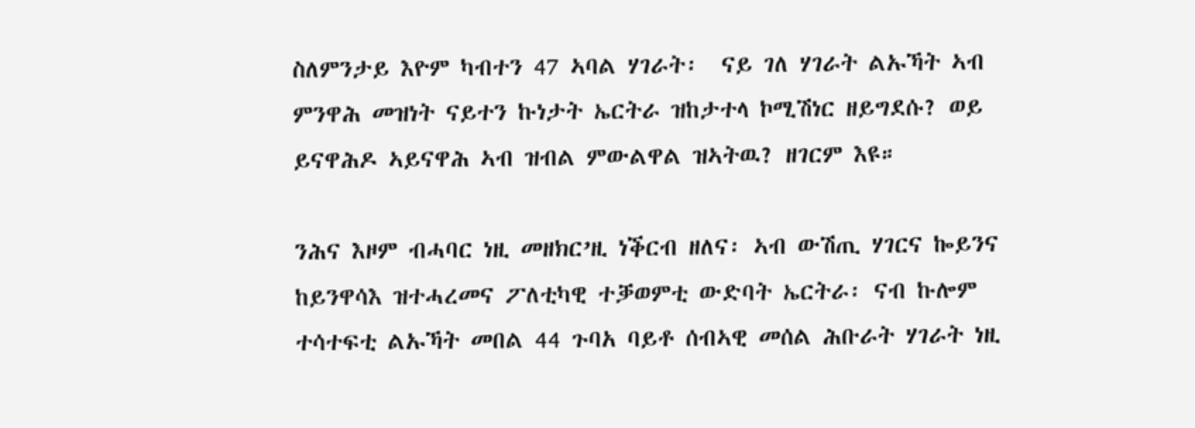ስለምንታይ እዮም ካብተን 47 ኣባል ሃገራት፡  ናይ ገለ ሃገራት ልኡኻት ኣብ ምንዋሕ መዝነት ናይተን ኩነታት ኤርትራ ዝከታተላ ኮሚሽነር ዘይግደሱ? ወይ ይናዋሕዶ ኣይናዋሕ ኣብ ዝብል ምውልዋል ዝኣትዉ? ዘገርም እዩ።

ንሕና እዞም ብሓባር ነዚ መዘክር’ዚ ነቕርብ ዘለና፡ ኣብ ውሽጢ ሃገርና ኰይንና ከይንዋሳእ ዝተሓረመና ፖለቲካዊ ተቓወምቲ ውድባት ኤርትራ፡ ናብ ኩሎም ተሳተፍቲ ልኡኻት መበል 44 ጉባአ ባይቶ ሰብኣዊ መሰል ሕቡራት ሃገራት ነዚ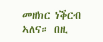መዘክር ነቕርብ ኣለና። በዚ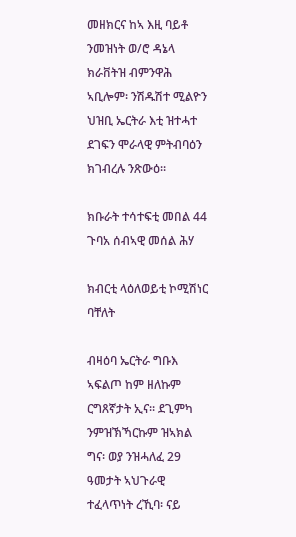መዘክርና ከኣ እዚ ባይቶ ንመዝነት ወ/ሮ ዳኔላ ክራቨትዝ ብምንዋሕ ኣቢሎም፡ ንሽዱሽተ ሚልዮን ህዝቢ ኤርትራ እቲ ዝተሓተ ደገፍን ሞራላዊ ምትብባዕን ክገብረሉ ንጽውዕ።

ክቡራት ተሳተፍቲ መበል 44 ጉባአ ሰብኣዊ መሰል ሕሃ

ክብርቲ ላዕለወይቲ ኮሚሽነር ባቸለት

ብዛዕባ ኤርትራ ግቡእ ኣፍልጦ ከም ዘለኩም ርግጸኛታት ኢና። ደጊምካ ንምዝኽኻርኩም ዝኣክል ግና፡ ወያ ንዝሓለፈ 29 ዓመታት ኣህጉራዊ ተፈላጥነት ረኺባ፡ ናይ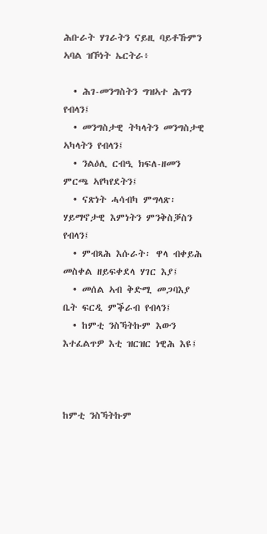ሕቡራት ሃገራትን ናይዚ ባይቶኹምን ኣባል ዝኾነት ኤርትራ፥

  • ሕገ-መንግስትን ግዝኣተ ሕግን የብላን፤
  • መንግስታዊ ትካላትን መንግስታዊ ኣካላትን የብላን፤
  • ንልዕሊ ርብዒ ክፍለ-ዘመን ምርጫ ኣየካየደትን፤
  • ናጽነት ሓሳብካ ምግላጽ፡ ሃይማኖታዊ እምነትን ምንቅስቓስን የብላን፤
  • ምብጻሕ እሱራት፡ ዋላ ብቀይሕ መስቀል ዘይፍቀደላ ሃገር እያ፤
  • መሰል ኣብ ቅድሚ መጋባእያ ቤት ፍርዲ ምቕራብ የብላን፤
  • ከምቲ ንስኻትኩም እውን እተፈልጥዎ እቲ ዝርዝር ነዊሕ እዩ፤



ከምቲ ንስኻትኩም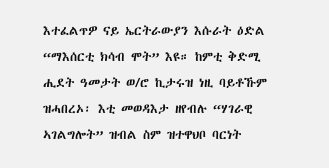እተፈልጥዎ ናይ ኤርትራውያን እሱራት ዕድል “ማእሰርቲ ክሳብ ሞት” እዩ። ከምቲ ቅድሚ ሒደት ዓመታት ወ/ሮ ኪታሩዝ ነዚ ባይቶኹም ዝሓበረኦ፡ እቲ መወዳእታ ዘየብሉ “ሃገራዊ ኣገልግሎት” ዝብል ስም ዝተዋህቦ ባርነት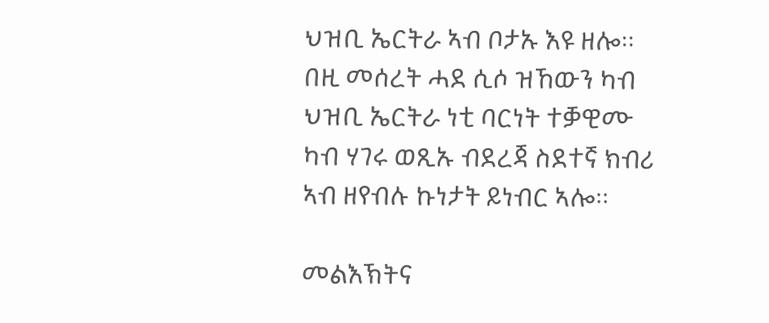ህዝቢ ኤርትራ ኣብ ቦታኡ እዩ ዘሎ። በዚ መሰረት ሓደ ሲሶ ዝኸውን ካብ ህዝቢ ኤርትራ ነቲ ባርነት ተቓዊሙ ካብ ሃገሩ ወጺኡ ብደረጃ ስደተኛ ክብሪ ኣብ ዘየብሉ ኩነታት ይነብር ኣሎ።

መልእኽትና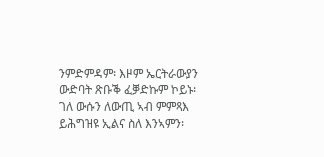ንምድምዳም፡ እዞም ኤርትራውያን ውድባት ጽቡቕ ፈቓድኩም ኮይኑ፡ ገለ ውሱን ለውጢ ኣብ ምምጻእ ይሕግዝዩ ኢልና ስለ እንኣምን፡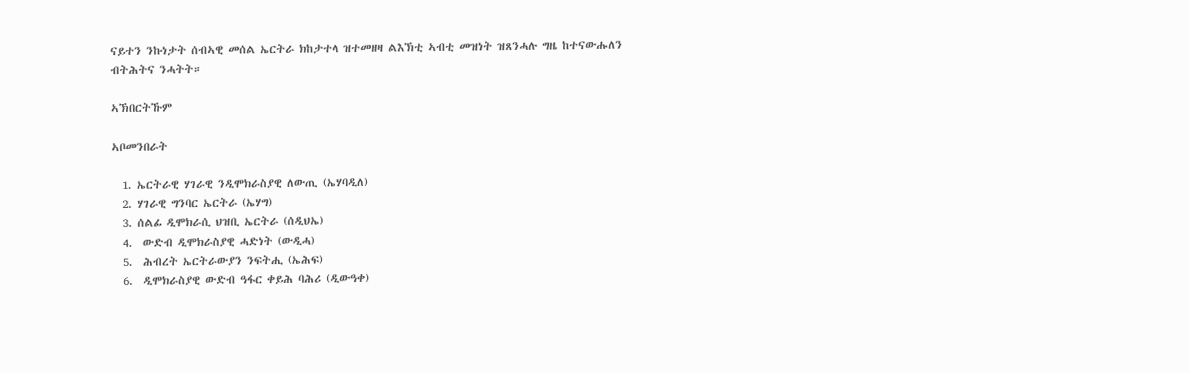ናይተን ንኩነታት ሰብኣዊ መሰል ኤርትራ ክከታተላ ዝተመዘዛ ልእኽቲ ኣብቲ መዝነት ዝጸንሓሉ ግዜ ከተናውሑለን ብትሕትና ንሓትት።

ኣኽበርትኹም

ኣቦመንበራት

  1. ኤርትራዊ ሃገራዊ ንዲሞክራስያዊ ለውጢ (ኤሃባዲለ)
  2. ሃገራዊ ግንባር ኤርትራ (ኤሃግ)
  3. ሰልፊ ዲሞክራሲ ህዝቢ ኤርትራ (ሰዲህኤ)
  4.  ውድብ ዲሞክራስያዊ ሓድነት (ውዲሓ)
  5.  ሕብረት ኤርትራውያን ንፍትሒ (ኤሕፍ)
  6.  ዲሞክራስያዊ ውድብ ዓፋር ቀይሕ ባሕሪ (ዲውዓቀ)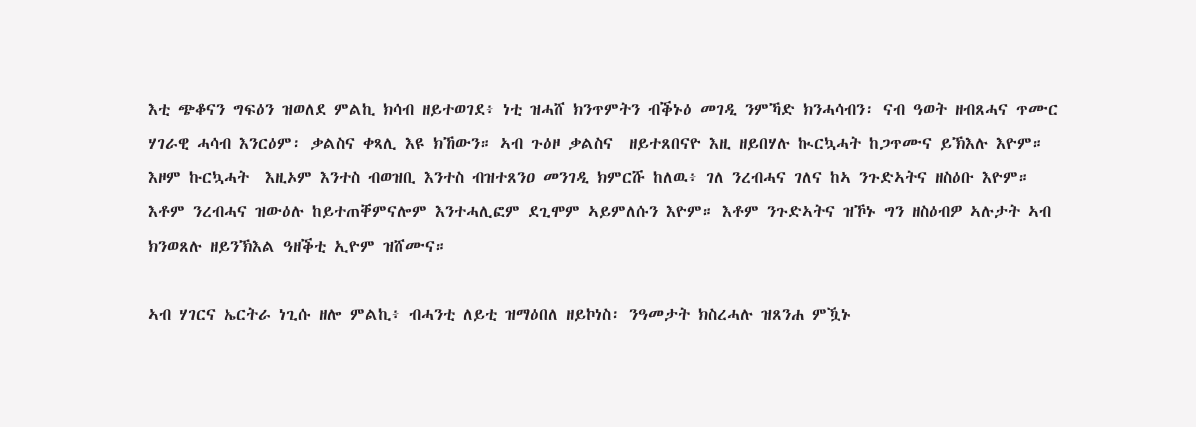እቲ ጭቆናን ግፍዕን ዝወለደ ምልኪ ክሳብ ዘይተወገደ፥ ነቲ ዝሓሸ ክንጥምትን ብቕኑዕ መገዲ ንምኻድ ክንሓሳብን፡ ናብ ዓወት ዘብጸሓና ጥሙር ሃገራዊ ሓሳብ እንርዕም፡ ቃልስና ቀጻሊ እዩ ክኸውን። ኣብ ጉዕዞ ቃልስና  ዘይተጸበናዮ እዚ ዘይበሃሉ ኲርኳሓት ከጋጥሙና ይኽእሉ እዮም። እዞም ኩርኳሓት  እዚኦም እንተስ ብወዝቢ እንተስ ብዝተጸንዐ መንገዲ ክምርሹ ከለዉ፥ ገለ ንረብሓና ገለና ከኣ ንጉድኣትና ዘስዕቡ እዮም። እቶም ንረብሓና ዝውዕሉ ከይተጠቐምናሎም እንተሓሊፎም ደጊሞም ኣይምለሱን እዮም። እቶም ንጉድኣትና ዝኾኑ ግን ዘስዕብዎ ኣሉታት ኣብ ክንወጸሉ ዘይንኽእል ዓዘቕቲ ኢዮም ዝሸሙና።

ኣብ ሃገርና ኤርትራ ነጊሱ ዘሎ ምልኪ፥ ብሓንቲ ለይቲ ዝማዕበለ ዘይኮነስ፡ ንዓመታት ክስረሓሉ ዝጸንሐ ምዃኑ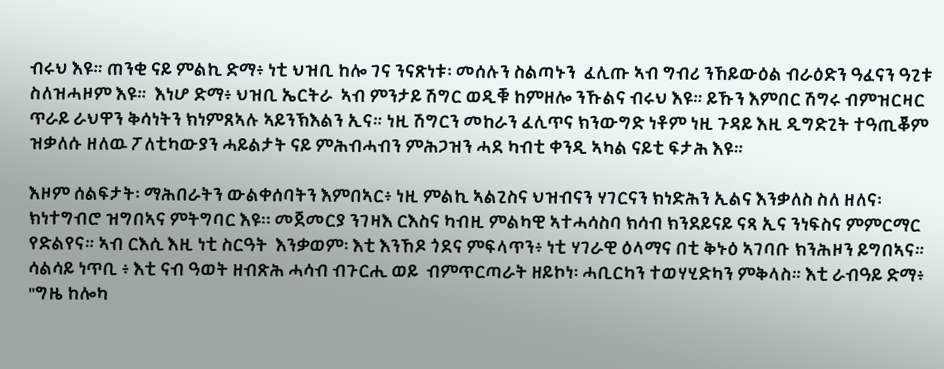ብሩህ እዩ። ጠንቂ ናይ ምልኪ ድማ፥ ነቲ ህዝቢ ከሎ ገና ንናጽነቱ፡ መሰሉን ስልጣኑን  ፈሊጡ ኣብ ግብሪ ንኸይውዕል ብራዕድን ዓፈናን ዓጊቱ ስለዝሓዞም እዩ።  እነሆ ድማ፥ ህዝቢ ኤርትራ  ኣብ ምንታይ ሽግር ወዲቑ ከምዘሎ ንኹልና ብሩህ እዩ። ይኹን እምበር ሽግሩ ብምዝርዛር ጥራይ ራህዋን ቅሳነትን ክነምጸኣሉ ኣይንኽእልን ኢና። ነዚ ሽግርን መከራን ፈሊጥና ክንውግድ ነቶም ነዚ ጉዳይ እዚ ዲግድጊት ተዓጢቖም ዝቃለሱ ዘለዉ ፖለቲካውያን ሓይልታት ናይ ምሕብሓብን ምሕጋዝን ሓደ ካብቲ ቀንዲ ኣካል ናይቲ ፍታሕ እዩ።

እዞም ሰልፍታት፡ ማሕበራትን ውልቀሰባትን እምበኣር፥ ነዚ ምልኪ ኣልጊስና ህዝብናን ሃገርናን ክነድሕን ኢልና እንቃለስ ስለ ዘለና፡ ክነተግብሮ ዝግበኣና ምትግባር እዩ፡፡ መጀመርያ ንገዛእ ርእስና ካብዚ ምልካዊ ኣተሓሳስባ ክሳብ ክንደይናይ ናጻ ኢና ንነፍስና ምምርማር የድልየና። ኣብ ርእሲ እዚ ነቲ ስርዓት  እንቃወም፡ እቲ እንኸዶ ጎደና ምፍላጥን፥ ነቲ ሃገራዊ ዕላማና በቲ ቅኑዕ ኣገባቡ ክንሕዞን ይግበኣና። ሳልሳይ ነጥቢ ፥ እቲ ናብ ዓወት ዘብጽሕ ሓሳብ ብጉርሒ ወይ  ብምጥርጣራት ዘይኮነ፡ ሓቢርካን ተወሃሂድካን ምቅላስ። እቲ ራብዓይ ድማ፥ "ግዜ ከሎካ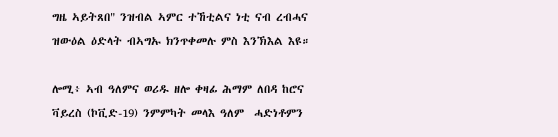ግዜ ኣይትጸበ" ንዝብል ኣምር ተኸቲልና ነቲ ናብ ረብሓና ዝውዕል ዕድላት ብኣግኡ ክንጥቀመሉ ምስ እንኽእል እዩ።

ሎሚ፥ ኣብ ዓለምና ወሪዱ ዘሎ ቀዛፊ ሕማም ለበዳ ከሮና ቫይረስ (ኮቪድ-19) ንምምካት መላእ ዓለም  ሓድነቶምን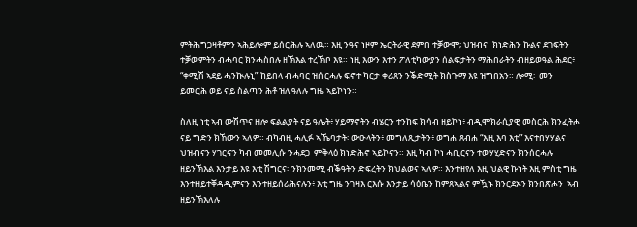ምትሕግጋዛቶምን ኣሕይሎም ይሰርሕሉ ኣለዉ። እዚ ንዓና ነዞም ኤርትራዊ ደምበ ተቓውሞ; ህዝብና  ክነድሕን ኩልና ደገፍትን ተቓወምትን ብሓባር ክንሓስበሉ ዘኽእል ተረኽቦ እዩ። ነዚ እውን እተን ፖለቲካውያን ሰልፍታትን ማሕበራትን ብዘይወዓል ሕደር፥ “ቀሚሽ ኣደይ ሓንኲሉኒ” ከይበላ ብሓባር ዝሰርሓሉ ፍኖተ ካርታ ቀሪጸን ንቕድሚት ክስጉማ እዩ ዝግበአን። ሎሚ፡  መን ይመርሕ ወይ ናይ ስልጣን ሕቶ ዝለዓለሉ ግዜ ኣይኮነን።

ስለዚ ነቲ ኣብ ውሽጥና ዘሎ ፍልልያት ናይ ዓሌት፥ ሃይማኖትን ብሄርን ተንከፍ ክሳብ ዘይኮነ፥ ብዲሞክራሲያዊ መስርሕ ክንፈትሖ ናይ ግድን ክኸውን ኣለዎ። ብካብዚ ሓሊፉ ኣኼባታት፡ ውዑላትን፥ መግለጺታትን፥ ወግሐ ጸብሐ “እዚ እባ እቲ” እናተበሃሃልና ህዝብናን ሃገርናን ካብ መመሊሱ ንሓደጋ  ምቅላዕ ክነድሕኖ ኣይኮናን። እዚ ካብ ኮነ ሓቢርናን ተወሃሂድናን ክንሰርሓሉ ዘይንኽእል እንታይ እዩ እቲ ሽግርና፡ ንክንመሚ ብቕዓትን ድፍረትን ክህልወና ኣለዎ። እንተዘየለ እዚ ህልዊ ኩነት እዚ ምስቲ ግዜ እንተዘይተቐዳዲምናን እንተዘይሰሪሕናሉን፥ እቲ ግዜ ንገዛእ ርእሱ እንታይ ሳዕቤን ከምጸኣልና ምዃኑ ክንርደኦን ክንበጽሖን  ኣብ ዘይንኽእለሉ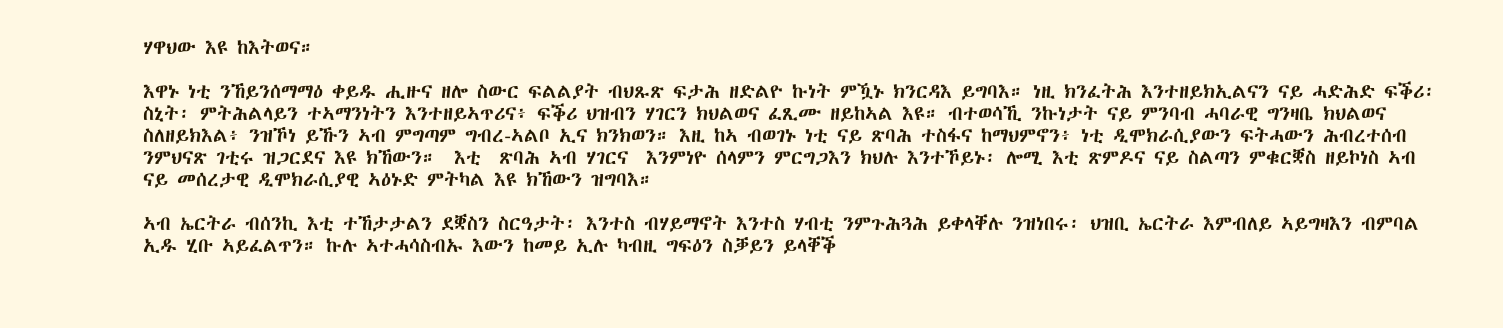ሃዋህው እዩ ከእትወና።

እዋኑ ነቲ ንኸይንሰማማዕ ቀይዱ ሒዙና ዘሎ ስውር ፍልልያት ብህጹጽ ፍታሕ ዘድልዮ ኩነት ምዃኑ ክንርዳእ ይግባእ። ነዚ ክንፈትሕ እንተዘይክኢልናን ናይ ሓድሕድ ፍቕሪ፡ ስኒት፡ ምትሕልላይን ተኣማንነትን እንተዘይኣጥሪና፥ ፍቕሪ ህዝብን ሃገርን ክህልወና ፈጺሙ ዘይከኣል እዩ። ብተወሳኺ ንኩነታት ናይ ምንባብ ሓባራዊ ግንዛቤ ክህልወና ስለዘይክእል፥ ንዝኾነ ይኹን ኣብ ምግጣም ግብረ-ኣልቦ ኢና ክንክወን። እዚ ከኣ ብወገኑ ነቲ ናይ ጽባሕ ተስፋና ከማህምኖን፥ ነቲ ዲሞክራሲያውን ፍትሓውን ሕብረተሰብ ንምህናጽ ገቲሩ ዝጋርደና እዩ ክኸውን።  እቲ  ጽባሕ ኣብ ሃገርና  እንምነዮ ሰላምን ምርግጋእን ክህሉ እንተኾይኑ፡ ሎሚ እቲ ጽምዶና ናይ ስልጣን ምቁርቛስ ዘይኮነስ ኣብ ናይ መሰረታዊ ዲሞክራሲያዊ ኣዕኑድ ምትካል እዩ ክኸውን ዝግባእ።

ኣብ ኤርትራ ብሰንኪ እቲ ተኸታታልን ደቛስን ስርዓታት፡ እንተስ ብሃይማኖት እንተስ ሃብቲ ንምጉሕጓሕ ይቀላቐሉ ንዝነበሩ፡ ህዝቢ ኤርትራ እምብለይ ኣይግዛእን ብምባል ኢዱ ሂቡ ኣይፈልጥን። ኩሉ ኣተሓሳስብኡ እውን ከመይ ኢሉ ካብዚ ግፍዕን ስቓይን ይላቐቕ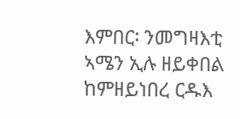እምበር፡ ንመግዛእቲ ኣሜን ኢሉ ዘይቀበል ከምዘይነበረ ርዱእ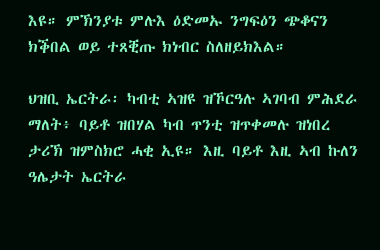እዩ። ምኽንያቱ ምሉእ ዕድመኡ ንግፍዕን ጭቆናን ክቕበል ወይ ተጸቒጡ ክነብር ስለዘይክእል።

ህዝቢ ኤርትራ፡ ካብቲ ኣዝዩ ዝኾርዓሉ ኣገባብ ምሕደራ ማለት፥ ባይቶ ዝበሃል ካብ ጥንቲ ዝጥቀመሉ ዝነበረ ታሪኽ ዝምስክሮ ሓቂ ኢዩ። እዚ ባይቶ እዚ ኣብ ኩለን ዓሌታት ኤርትራ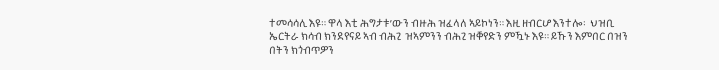ተመሳሳሊ እዩ። ዋላ እቲ ሕግታቱ’ውን ብዙሕ ዝፈላለ ኣይኮነን። እዚ ዘብርሆ እንተሎ፡  ህዝቢ ኤርትራ ክሳብ ክንደየናይ ኣብ ብሕጊ  ዝኣምንን ብሕጊ ዝቐየድን ምዃኑ እዩ። ይኹን እምበር በዝን በትን ክጎብጥዎን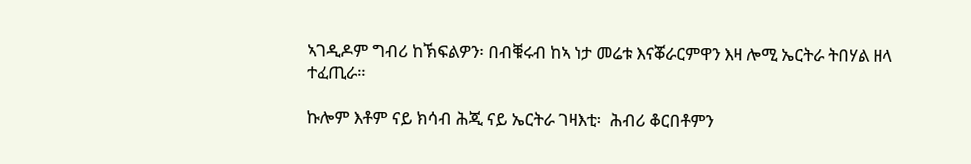ኣገዲዶም ግብሪ ከኽፍልዎን፡ በብቑሩብ ከኣ ነታ መሬቱ እናቖራርምዋን እዛ ሎሚ ኤርትራ ትበሃል ዘላ ተፈጢራ።

ኩሎም እቶም ናይ ክሳብ ሕጂ ናይ ኤርትራ ገዛእቲ፡  ሕብሪ ቆርበቶምን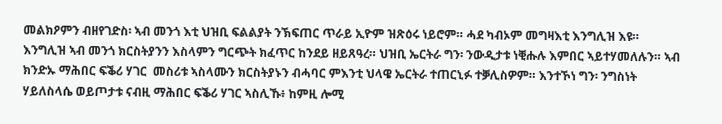መልክዖምን ብዘየገድስ፡ ኣብ መንጎ እቲ ህዝቢ ፍልልያት ንኽፍጠር ጥራይ ኢዮም ዝጽዕሩ ነይሮም። ሓደ ካብኦም መግዛእቲ እንግሊዝ እዩ። እንግሊዝ ኣብ መንጎ ክርስትያንን እስላምን ግርጭት ክፈጥር ከንደይ ዘይጸዓረ። ህዝቢ ኤርትራ ግን፡ ንውዲታቱ ነቒሑሉ እምበር ኣይተሃመለሉን። ኣብ ክንድኡ ማሕበር ፍቕሪ ሃገር  መስሪቱ ኣስላሙን ክርስትያኑን ብሓባር ምእንቲ ህላዌ ኤርትራ ተጠርኒፉ ተቓሊስዎም። እንተኾነ ግን፡ ንግስነት ሃይለስላሴ ወይጦታቱ ናብዚ ማሕበር ፍቕሪ ሃገር ኣስሊኹ፥ ከምዚ ሎሚ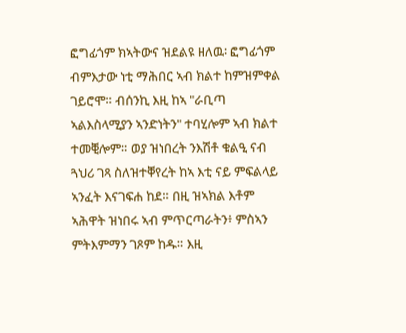ፎግፊጎም ክኣትውና ዝደልዩ ዘለዉ፡ ፎግፊጎም ብምእታው ነቲ ማሕበር ኣብ ክልተ ከምዝምቀል ገይሮሞ። ብሰንኪ እዚ ከኣ "ራቢጣ ኣልእስላሚያን ኣንድነትን" ተባሂሎም ኣብ ክልተ ተመቒሎም። ወያ ዝነበረት ንእሽቶ ቁልዒ ናብ ጓህሪ ገጻ ስለዝተቐየረት ከኣ እቲ ናይ ምፍልላይ ኣንፈት እናገፍሐ ከደ። በዚ ዝኣክል እቶም ኣሕዋት ዝነበሩ ኣብ ምጥርጣራትን፥ ምስኣን ምትእምማን ገጾም ከዱ። እዚ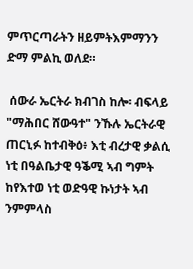ምጥርጣራትን ዘይምትእምማንን ድማ ምልኪ ወለደ።

 ሰውራ ኤርትራ ክብገስ ከሎ፡ ብፍላይ "ማሕበር ሸውዓተ" ንኹሉ ኤርትራዊ ጠርኒፉ ከተብቅዕ፥ እቲ ብረታዊ ቃልሲ ነቲ በዓልቤታዊ ዓቕሚ ኣብ ግምት ከየእተወ ነቲ ወድዓዊ ኩነታት ኣብ ንምምላስ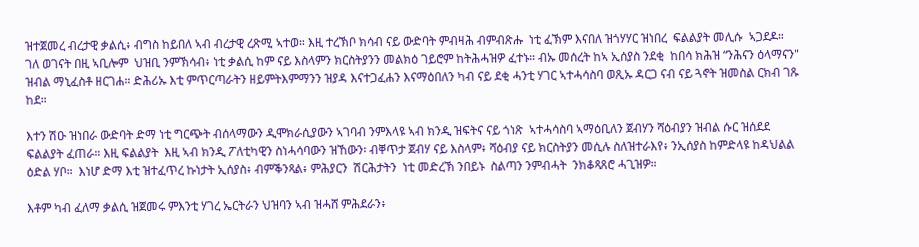ዝተጀመረ ብረታዊ ቃልሲ፥ ብግስ ከይበለ ኣብ ብረታዊ ረጽሚ ኣተወ። እዚ ተረኽቦ ክሳብ ናይ ውድባት ምብዛሕ ብምብጽሑ  ነቲ ፈኽም እናበለ ዝጎሃሃር ዝነበረ  ፍልልያት መሊሱ  ኣጋደዶ። ገለ ወገናት በዚ ኣቢሎም  ህዝቢ ንምኽሳብ፥ ነቲ ቃልሲ ከም ናይ እስላምን ክርስትያንን መልክዕ ገይሮም ከትሕሓዝዎ ፈተኑ። ብኡ መሰረት ከኣ ኢሰያስ ንደቂ  ከበሳ ክሕዝ “ንሕናን ዕላማናን" ዝብል ማኒፈስቶ ዘርገሐ። ድሕሪኡ እቲ ምጥርጣራትን ዘይምትእምማንን ዝያዳ እናተጋፈሐን እናማዕበለን ካብ ናይ ደቂ ሓንቲ ሃገር ኣተሓሳስባ ወጺኡ ዳርጋ ናብ ናይ ጓኖት ዝመስል ርክብ ገጹ ከደ።

እተን ሽዑ ዝነበራ ውድባት ድማ ነቲ ግርጭት ብሰላማውን ዲሞክራሲያውን ኣገባብ ንምእላዩ ኣብ ክንዲ ዝፍትና ናይ ጎነጽ  ኣተሓሳስባ ኣማዕቢለን ጀብሃን ሻዕብያን ዝብል ሱር ዝሰደደ ፍልልያት ፈጠራ። እዚ ፍልልያት  እዚ ኣብ ክንዲ ፖለቲካዊን ስነሓሳባውን ዝኸውን፡ ብቐጥታ ጀብሃ ናይ እስላም፥ ሻዕብያ ናይ ክርስትያን መሲሉ ስለዝተራእየ፥ ንኢሰያስ ከምድላዩ ከዳህልል ዕድል ሃቦ።  እነሆ ድማ እቲ ዝተፈጥረ ኩነታት ኢሰያስ፥ ብምቕንጻል፥ ምሕያርን  ሽርሕታትን  ነቲ መድረኽ ንበይኑ  ስልጣን ንምብሓት  ንክቆጻጸሮ ሓጊዝዎ።

እቶም ካብ ፈለማ ቃልሲ ዝጀመሩ ምእንቲ ሃገረ ኤርትራን ህዝባን ኣብ ዝሓሸ ምሕደራን፥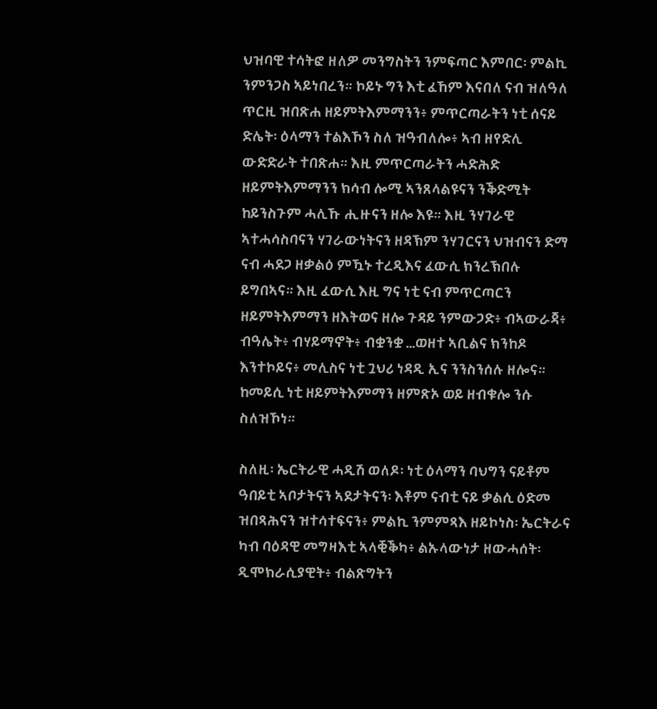ህዝባዊ ተሳትፎ ዘለዎ መንግስትን ንምፍጣር እምበር፡ ምልኪ ንምንጋስ ኣይነበረን። ኮይኑ ግን እቲ ፈኸም እናበለ ናብ ዝለዓለ ጥርዚ ዝበጽሐ ዘይምትእምማንን፥ ምጥርጣራትን ነቲ ሰናይ ድሌት፡ ዕላማን ተልእኾን ስለ ዝዓብለሎ፥ ኣብ ዘየድሊ ውድድራት ተበጽሐ። እዚ ምጥርጣራትን ሓድሕድ ዘይምትእምማንን ክሳብ ሎሚ ኣንጸላልዩናን ንቕድሚት ከይንስጉም ሓሊኹ ሒዙናን ዘሎ እዩ። እዚ ንሃገራዊ ኣተሓሳስባናን ሃገራውነትናን ዘዳኽም ንሃገርናን ህዝብናን ድማ ናብ ሓደጋ ዘቃልዕ ምዃኑ ተረዲእና ፈውሲ ክንረኽበሉ ይግበኣና። እዚ ፈውሲ እዚ ግና ነቲ ናብ ምጥርጣርን ዘይምትእምማን ዘእትወና ዘሎ ጉዳይ ንምውጋድ፥ ብኣውራጃ፥ ብዓሌት፥ ብሃይማኖት፥ ብቋንቋ …ወዘተ ኣቢልና ክንከዶ እንተኮይና፥ መሊስና ነቲ ጓህሪ ነዳዲ ኢና ንንስንሰሉ ዘሎና። ከመይሲ ነቲ ዘይምትእምማን ዘምጽኦ ወይ ዘብቁሎ ንሱ ስለዝኾነ።

ስለዚ፡ ኤርትራዊ ሓዲሽ ወለዶ፡ ነቲ ዕላማን ባህግን ናይቶም  ዓበይቲ ኣቦታትናን ኣደታትናን፡ እቶም ናብቲ ናይ ቃልሲ ዕድመ ዝበጻሕናን ዝተሳተፍናን፥ ምልኪ ንምምጻእ ዘይኮነስ፡ ኤርትራና ካብ ባዕዳዊ መግዛእቲ ኣላቒቕካ፥ ልኡላውነታ ዘውሓሰት፡ ዲሞክራሲያዊት፥ ብልጽግትን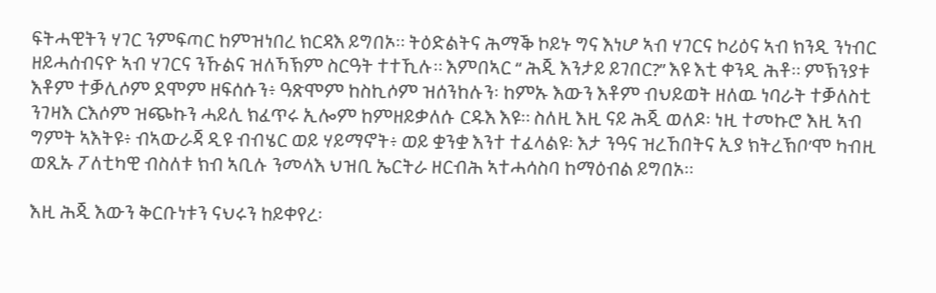ፍትሓዊትን ሃገር ንምፍጣር ከምዝነበረ ክርዳእ ይግበኦ። ትዕድልትና ሕማቕ ኮይኑ ግና እነሆ ኣብ ሃገርና ኮሪዕና ኣብ ክንዲ ንነብር  ዘይሓሰብናዮ ኣብ ሃገርና ንኹልና ዝለኻኽም ስርዓት ተተኺሉ። እምበኣር “ ሕጂ እንታይ ይገበር?” እዩ እቲ ቀንዲ ሕቶ። ምኽንያቱ እቶም ተቓሊሶም ደሞም ዘፍሰሱን፥ ዓጽሞም ከስኪሶም ዝሰንከሉን፡ ከምኡ እውን እቶም ብህይወት ዘለዉ ነባራት ተቓለስቲ ንገዛእ ርእሶም ዝጭኩን ሓይሊ ክፈጥሩ ኢሎም ከምዘይቃለሱ ርዱእ እዩ። ስለዚ እዚ ናይ ሕጂ ወለዶ፡ ነዚ ተመኩሮ እዚ ኣብ ግምት ኣእትዩ፥ ብኣውራጃ ዲዩ ብብሄር ወይ ሃይማኖት፥ ወይ ቋንቋ እንተ ተፈላልዩ፡ እታ ንዓና ዝረኸበትና ኢያ ክትረኽቦ’ሞ ካብዚ ወጺኡ ፖለቲካዊ ብስለቱ ክብ ኣቢሉ ንመላእ ህዝቢ ኤርትራ ዘርብሕ ኣተሓሳስባ ከማዕብል ይግበኦ።

እዚ ሕጂ እውን ቅርቡነቱን ናህሩን ከይቀየረ፡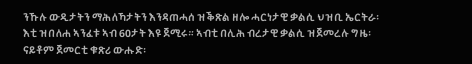ንኹሉ ውዲታትን ማሕለኻታትን እንዳጠሓሰ ዝቕጽል ዘሎ ሓርነታዊ ቃልሲ ህዝቢ ኤርትራ፡ እቲ ዝበለሐ ኣንፈቱ ኣብ 60ታት እዩ ጀሚሩ። ኣብቲ በሊሕ ብረታዊ ቃልሲ ዝጀመረሉ ግዜ፡ ናይቶም ጀመርቲ ቁጽሪ ውሑድ፡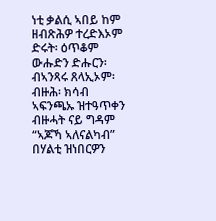ነቲ ቃልሲ ኣበይ ከም ዘብጽሕዎ ተረድእኦም ድሩት፡ ዕጥቆም ውሑድን ድሑርን፡ ብኣንጻሩ ጸላኢኦም፡ ብዙሕ፡ ክሳብ ኣፍንጫኡ ዝተዓጥቀን ብዙሓት ናይ ግዳም “ኣጆኻ ኣለናልካብ” በሃልቲ ዝነበርዎን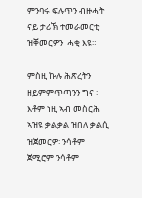ምንባሩ ፍሉጥን ብዙሓት ናይ ታሪኽ ተመራመርቲ ዝቐመርዎን  ሓቂ እዩ።

ምስዚ ኩሉ ሕጽረትን ዘይምምጥጣንን ግና ፡ እቶም ነዚ ኣብ መስርሕ ኣዝዩ ቃልቃል ዝበለ ቃልሲ ዝጀመርዎ፡ ንሳቶም ጀሚሮም ንሳቶም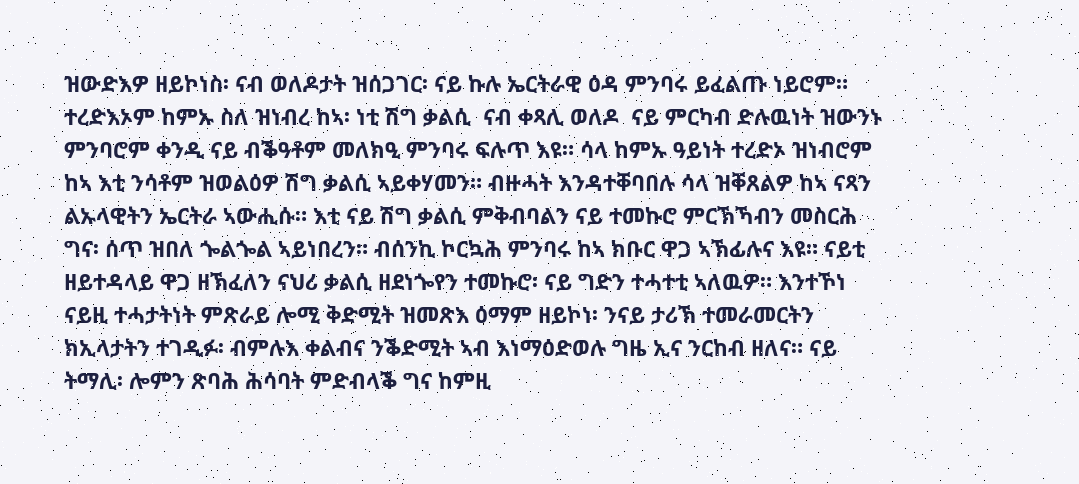ዝውድእዎ ዘይኮነስ፡ ናብ ወለዶታት ዝሰጋገር፡ ናይ ኩሉ ኤርትራዊ ዕዳ ምንባሩ ይፈልጡ ነይሮም። ተረድእኦም ከምኡ ስለ ዝነብረ ከኣ፡ ነቲ ሽግ ቃልሲ  ናብ ቀጻሊ ወለዶ  ናይ ምርካብ ድሉዉነት ዝውንኑ ምንባሮም ቀንዲ ናይ ብቕዓቶም መለክዒ ምንባሩ ፍሉጥ እዩ። ሳላ ከምኡ ዓይነት ተረድኦ ዝነብሮም ከኣ እቲ ንሳቶም ዝወልዕዎ ሽግ ቃልሲ ኣይቀሃመን። ብዙሓት እንዳተቐባበሉ ሳላ ዝቐጸልዎ ከኣ ናጻን ልኡላዊትን ኤርትራ ኣውሒሱ። እቲ ናይ ሽግ ቃልሲ ምቅብባልን ናይ ተመኩሮ ምርኽኻብን መስርሕ ግና፡ ሰጥ ዝበለ ጐልጐል ኣይነበረን። ብሰንኪ ኮርኳሕ ምንባሩ ከኣ ክቡር ዋጋ ኣኽፊሉና እዩ። ናይቲ ዘይተዳላይ ዋጋ ዘኽፈለን ናህሪ ቃልሲ ዘደነጐየን ተመኩሮ፡ ናይ ግድን ተሓተቲ ኣለዉዎ። እንተኾነ ናይዚ ተሓታትነት ምጽራይ ሎሚ ቅድሚት ዝመጽእ ዕማም ዘይኮነ፡ ንናይ ታሪኽ ተመራመርትን ክኢላታትን ተገዲፉ፡ ብምሉእ ቀልብና ንቕድሚት ኣብ እነማዕድወሉ ግዜ ኢና ንርከብ ዘለና። ናይ ትማሊ፡ ሎምን ጽባሕ ሕሳባት ምድብላቕ ግና ከምዚ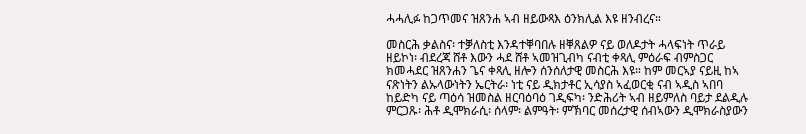ሓሓሊፉ ከጋጥመና ዝጸንሐ ኣብ ዘይውጻእ ዕንክሊል እዩ ዘንብረና።

መስርሕ ቃልስና፡ ተቓለስቲ እንዳተቐባበሉ ዘቐጸልዎ ናይ ወለዶታት ሓላፍነት ጥራይ ዘይኮነ፡ ብደረጃ ሸቶ እውን ሓደ ሸቶ ኣመዝጊብካ ናብቲ ቀጻሊ ምዕራፍ ብምስጋር ክመሓደር ዝጸንሐን ጌና ቀጻሊ ዘሎን ሰንሰለታዊ መስርሕ እዩ። ከም መርኣያ ናይዚ ከኣ ናጽነትን ልኡላውነትን ኤርትራ፡ ነቲ ናይ ዲክታቶር ኢሳያስ ኣፈወርቂ ናብ ኣዲስ ኣበባ ከይድካ ናይ ጣዕሳ ዝመስል ዘርባዕባዕ ገዲፍካ፡ ንድሕሪት ኣብ ዘይምለስ ባይታ ደልዲሉ ምርጋጹ፡ ሕቶ ዲሞክራሲ፡ ሰላም፡ ልምዓት፡ ምኽባር መሰረታዊ ሰብኣውን ዲሞክራስያውን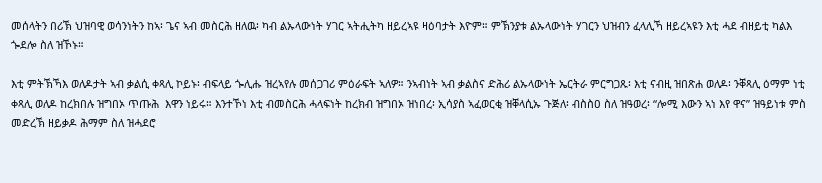መሰላትን በሪኽ ህዝባዊ ወሳንነትን ከኣ፡ ጌና ኣብ መስርሕ ዘለዉ፡ ካብ ልኡላውነት ሃገር ኣትሒትካ ዘይረኣዩ ዛዕባታት እዮም። ምኽንያቱ ልኡላውነት ሃገርን ህዝብን ፈላሊኻ ዘይረኣዩን እቲ ሓደ ብዘይቲ ካልእ ጐደሎ ስለ ዝኾኑ።

እቲ ምትኽኻእ ወለዶታት ኣብ ቃልሲ ቀጻሊ ኮይኑ፡ ብፍላይ ጐሊሑ ዝረኣየሉ መሰጋገሪ ምዕራፍት ኣለዎ። ንኣብነት ኣብ ቃልስና ድሕሪ ልኡላውነት ኤርትራ ምርግጋጹ፡ እቲ ናብዚ ዝበጽሐ ወለዶ፡ ንቐጻሊ ዕማም ነቲ ቀጻሊ ወለዶ ከረክበሉ ዝግበኦ ጥጡሕ  እዋን ነይሩ። እንተኾነ እቲ ብመስርሕ ሓላፍነት ከረክብ ዝግበኦ ዝነበረ፡ ኢሳያስ ኣፈወርቂ ዝቐላሲኡ ጉጅለ፡ ብስስዐ ስለ ዝዓወረ፡ “ሎሚ እውን ኣነ እየ ዋና” ዝዓይነቱ ምስ መድረኽ ዘይቃዶ ሕማም ስለ ዝሓደሮ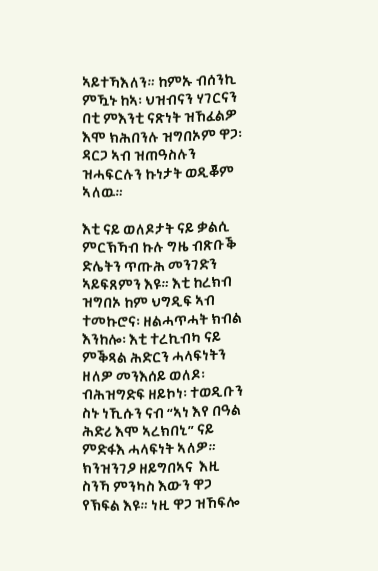ኣይተኻእለን። ከምኡ ብሰንኪ ምዃኑ ከኣ፡ ህዝብናን ሃገርናን በቲ ምእንቲ ናጽነት ዝኸፈልዎ እሞ ክሕበንሉ ዝግበኦም ዋጋ፡ ዳርጋ ኣብ ዝጠዓስሉን ዝሓፍርሉን ኩነታት ወዲቖም ኣለዉ።

እቲ ናይ ወለዶታት ናይ ቃልሲ ምርኽኻብ ኩሉ ግዜ ብጽቡቕ ድሌትን ጥጡሕ መንገድን ኣይፍጸምን እዩ። እቲ ከረክብ ዝግበኦ ከም ህግዲፍ ኣብ ተመኩሮና፡ ዘልሓጥሓት ክብል እንከሎ፡ እቲ ተረኪብካ ናይ ምቕጻል ሕድርን ሓላፍነትን ዘለዎ መንእሰይ ወለዶ፡ ብሕዝግድፍ ዘይኮነ፡ ተወዲቡን ስኑ ነኺሱን ናብ “ኣነ እየ በዓል ሕድሪ እሞ ኣረክበኒ” ናይ ምድፋእ ሓላፍነት ኣለዎ። ክንዝንገዖ ዘይግበኣና  እዚ ስንኻ ምንካስ እውን ዋጋ የኽፍል እዩ። ነዚ ዋጋ ዝኸፍሎ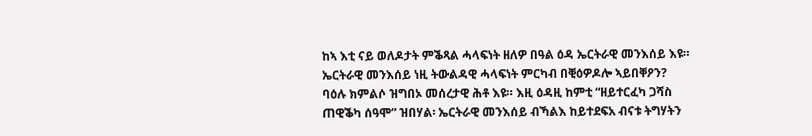ከኣ እቲ ናይ ወለዶታት ምቕጻል ሓላፍነት ዘለዎ በዓል ዕዳ ኤርትራዊ መንእሰይ እዩ። ኤርትራዊ መንእሰይ ነዚ ትውልዳዊ ሓላፍነት ምርካብ በቒዕዎዶሎ ኣይበቐዖን? ባዕሉ ክምልሶ ዝግበኦ መሰረታዊ ሕቶ እዩ። እዚ ዕዳዚ ከምቲ “ዘይተርፈካ ጋሻስ ጠዊቕካ ሰዓሞ” ዝበሃል፡ ኤርትራዊ መንእሰይ ብኻልእ ከይተደፍአ ብናቱ ትግሃትን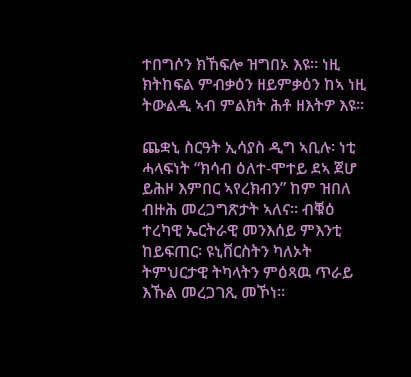ተበግሶን ክኸፍሎ ዝግበኦ እዩ። ነዚ ክትከፍል ምብቃዕን ዘይምቃዕን ከኣ ነዚ ትውልዲ ኣብ ምልክት ሕቶ ዘእትዎ እዩ።

ጨቋኒ ስርዓት ኢሳያስ ዲግ ኣቢሉ፡ ነቲ ሓላፍነት “ክሳብ ዕለተ-ሞተይ ደኣ ጀሆ ይሕዞ እምበር ኣየረክብን” ከም ዝበለ ብዙሕ መረጋግጽታት ኣለና። ብቑዕ ተረካዊ ኤርትራዊ መንእሰይ ምእንቲ ከይፍጠር፡ ዩኒቨርስትን ካለኦት ትምህርታዊ ትካላትን ምዕጻዉ ጥራይ እኹል መረጋገጺ መኾነ።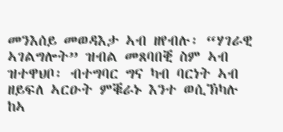መንእሰይ መወዳእታ ኣብ ዘየብሉ፡ “ሃገራዊ ኣገልግሎት” ዝብል መጸባበቒ ስም ኣብ ዝተዋህቦ፡ ብተግባር ግና ካብ ባርነት ኣብ ዘይፍለ ኣርዑት ምቑራኑ እንተ ወሲኽካሉ ከኣ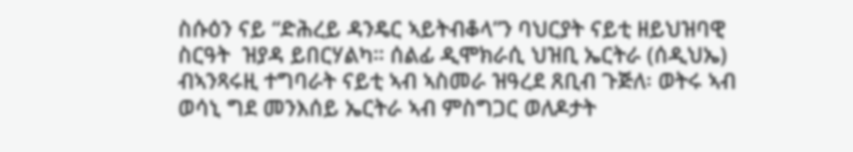ስሱዕን ናይ “ድሕረይ ዳንዴር ኣይትብቆላ”ን ባህርያት ናይቲ ዘይህዝባዊ ስርዓት  ዝያዳ ይበርሃልካ። ሰልፊ ዲሞክራሲ ህዝቢ ኤርትራ (ሰዲህኤ) ብኣንጻሩዚ ተግባራት ናይቲ ኣብ ኣስመራ ዝዓረደ ጸቢብ ጉጅለ፡ ወትሩ ኣብ ወሳኒ ግደ መንእሰይ ኤርትራ ኣብ ምስግጋር ወለዶታት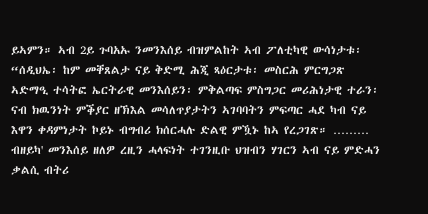ይኣምን። ኣብ 2ይ ጉባአኡ ንመንእሰይ ብዝምልከት ኣብ ፖለቲካዊ ውሳነታቱ፡ “ሰዲህኤ፡ ከም መቐጸልታ ናይ ቅድሚ ሕጂ ጻዕርታቱ፡ መስርሕ ምርግጋጽ ኣድማዒ ተሳትፎ ኤርትራዊ መንእሰይን፡ ምቅልጣፍ ምስግጋር መሪሕነታዊ ተራን፡ ናብ ክዉንነት ምቕያር ዘኽእል መሳለጥያታትን ኣገባባትን ምፍጣር ሓደ ካብ ናይ እዋን ቀዳምነታት ኮይኑ ብግብሪ ክሰርሓሉ ድልዊ ምዃኑ ከኣ የረጋገጽ። ……… ብዘይካ' መንእሰይ ዘለዎ ረዚን ሓላፍነት ተገንዚቡ ህዝብን ሃገርን ኣብ ናይ ምድሓን ቃልሲ ብትሪ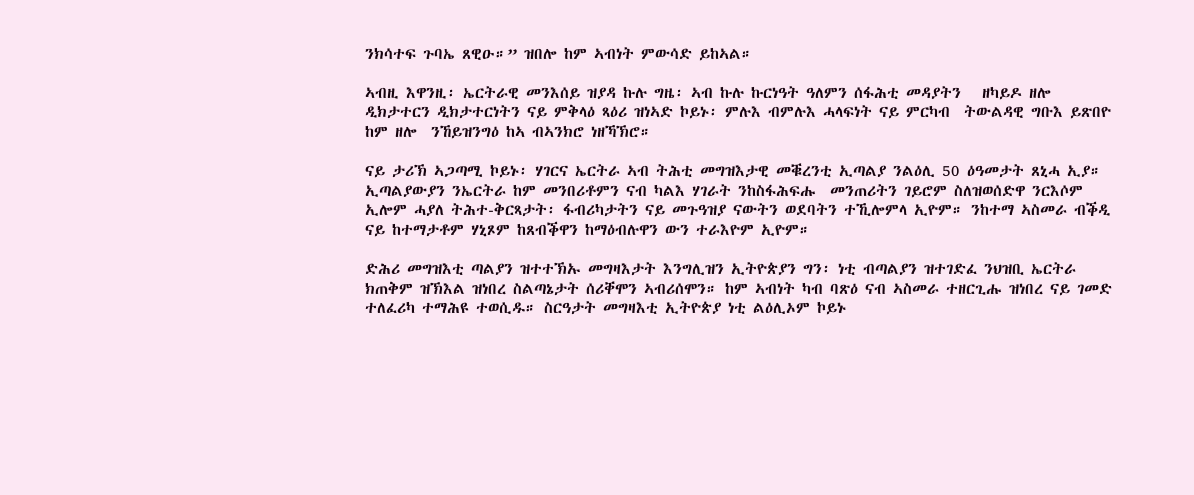ንክሳተፍ ጉባኤ ጸዊዑ።” ዝበሎ ከም ኣብነት ምውሳድ ይከኣል።

ኣብዚ እዋንዚ፡ ኤርትራዊ መንእሰይ ዝያዳ ኩሉ ግዜ፡ ኣብ ኩሉ ኩርነዓት ዓለምን ሰፋሕቲ መዳያትን   ዘካይዶ ዘሎ ዲክታተርን ዲክታተርነትን ናይ ምቅላዕ ጻዕሪ ዝነኣድ ኮይኑ፡ ምሉእ ብምሉእ ሓላፍነት ናይ ምርካብ  ትውልዳዊ ግቡእ ይጽበዮ ከም ዘሎ  ንኸይዝንግዕ ከኣ ብኣንክሮ ነዘኻኽሮ።

ናይ ታሪኽ ኣጋጣሚ ኮይኑ፡ ሃገርና ኤርትራ ኣብ ትሕቲ መግዝእታዊ መቑረንቲ ኢጣልያ ንልዕሊ 50 ዕዓመታት ጸኒሓ ኢያ። ኢጣልያውያን ንኤርትራ ከም መንበሪቶምን ናብ ካልእ ሃገራት ንከስፋሕፍሑ  መንጠሪትን ገይሮም ስለዝወሰድዋ ንርእሶም ኢሎም ሓያለ ትሕተ-ቅርጻታት፡ ፋብሪካታትን ናይ መጉዓዝያ ናውትን ወደባትን ተኺሎምላ ኢዮም። ንከተማ ኣስመራ ብቕዲ ናይ ከተማታቶም ሃኒጾም ከጸብቕዋን ከማዕብሉዋን ውን ተራእዮም ኢዮም።

ድሕሪ መግዝእቲ ጣልያን ዝተተኽኡ መግዛእታት እንግሊዝን ኢትዮጵያን ግን፡ ነቲ ብጣልያን ዝተገድፈ ንህዝቢ ኤርትራ ክጠቅም ዝኽእል ዝነበረ ስልጣኔታት ሰሪቐሞን ኣብሪሰሞን። ከም ኣብነት ካብ ባጽዕ ናብ ኣስመራ ተዘርጊሑ ዝነበረ ናይ ገመድ ተለፈሪካ ተማሕዩ ተወሲዱ። ስርዓታት መግዛእቲ ኢትዮጵያ ነቲ ልዕሊኦም ኮይኑ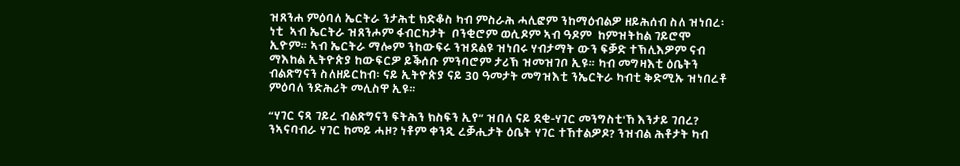ዝጸንሐ ምዕባለ ኤርትራ ንታሕቲ ክድቆስ ካብ ምስራሕ ሓሊፎም ንከማዕብልዎ ዘይሕሰብ ስለ ዝነበረ፡ ነቲ  ኣብ ኤርትራ ዝጸንሖም ፋብርካታት  ቦንቂሮም ወሲዶም ኣብ ዓዶም  ከምዝትከል ገይሮሞ ኢዮም። ኣብ ኤርትራ ማሎም ንከውፍሩ ንዝደልዩ ዝነበሩ ሃብታማት ውን ፍቓድ ተኽሊእዎም ናብ ማእከል ኢትዮጵያ ከውፍርዎ ይቕሰቡ ምንባሮም ታሪኽ ዝመዝገቦ ኢዩ። ካብ መግዛእቲ ዕቤትን ብልጽግናን ስለዘይርከብ፡ ናይ ኢትዮጵያ ናይ 30 ዓመታት መግዝእቲ ንኤርትራ ካብቲ ቅድሚኡ ዝነበረቶ ምዕባለ ንድሕሪት መሊስዋ ኢዩ።

“ሃገር ናጻ ገይረ ብልጽግናን ፍትሕን ክስፍን ኢየ” ዝበለ ናይ ደቂ-ሃገር መንግስቲ'ኸ እንታይ ገበረ? ንኣናባብራ ሃገር ከመይ ሓዞ? ነቶም ቀንዲ ረቓሒታት ዕቤት ሃገር ተኸተልዎዶ? ንዝብል ሕቶታት ካብ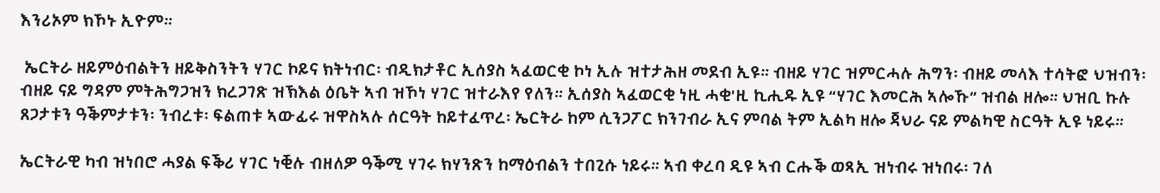እንሪኦም ክኾኑ ኢዮም።

 ኤርትራ ዘይምዕብልትን ዘይቅስንትን ሃገር ኮይና ክትነብር፡ ብዲክታቶር ኢሰያስ ኣፈወርቂ ኮነ ኢሉ ዝተታሕዘ መደብ ኢዩ። ብዘይ ሃገር ዝምርሓሉ ሕግን፡ ብዘይ መላእ ተሳትፎ ህዝብን፡ ብዘይ ናይ ግዳም ምትሕግጋዝን ክረጋገጽ ዝኽእል ዕቤት ኣብ ዝኾነ ሃገር ዝተራእየ የለን። ኢሰያስ ኣፈወርቂ ነዚ ሓቂ'ዚ ኪሒዱ ኢዩ “ሃገር እመርሕ ኣሎኹ” ዝብል ዘሎ። ህዝቢ ኩሉ ጸጋታቱን ዓቕምታቱን፡ ንብረቱ፡ ፍልጠቱ ኣውፊሩ ዝዋስኣሉ ሰርዓት ከይተፈጥረ፡ ኤርትራ ከም ሲንጋፖር ክንገብራ ኢና ምባል ትም ኢልካ ዘሎ ጃህራ ናይ ምልካዊ ስርዓት ኢዩ ነይሩ።

ኤርትራዊ ካብ ዝነበሮ ሓያል ፍቕሪ ሃገር ነቒሉ ብዘለዎ ዓቕሚ ሃገሩ ክሃንጽን ከማዕብልን ተበጊሱ ነይሩ። ኣብ ቀረባ ዲዩ ኣብ ርሑቕ ወጻኢ ዝነብሩ ዝነበሩ፡ ገለ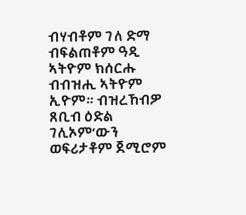ብሃብቶም ገለ ድማ ብፍልጠቶም ዓዲ ኣትዮም ክሰርሑ ብብዝሒ ኣትዮም ኢዮም። ብዝረኸብዎ ጸቢብ ዕድል ገሊኦም’ውን ወፍሪታቶም ጀሚሮም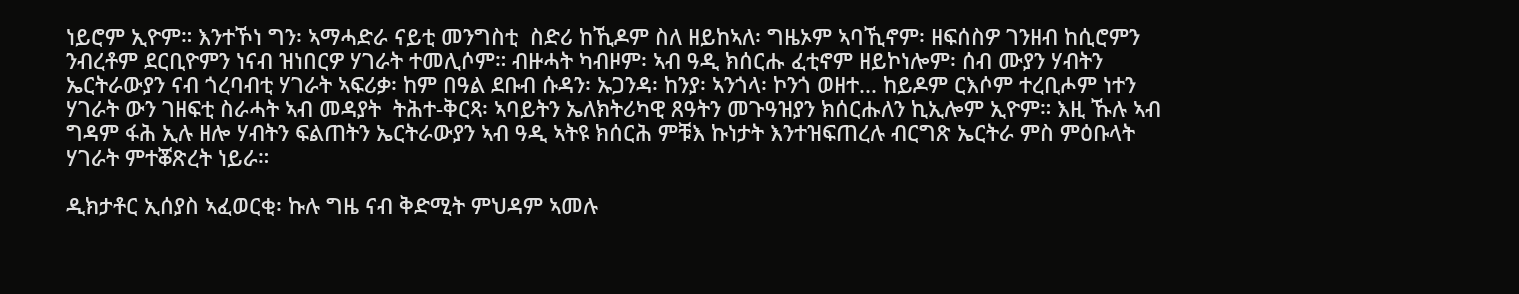ነይሮም ኢዮም። እንተኾነ ግን፡ ኣማሓድራ ናይቲ መንግስቲ  ስድሪ ከኺዶም ስለ ዘይከኣለ፡ ግዜኦም ኣባኺኖም፡ ዘፍሰስዎ ገንዘብ ከሲሮምን ንብረቶም ደርቢዮምን ነናብ ዝነበርዎ ሃገራት ተመሊሶም። ብዙሓት ካብዞም፡ ኣብ ዓዲ ክሰርሑ ፈቲኖም ዘይኮነሎም፡ ሰብ ሙያን ሃብትን ኤርትራውያን ናብ ጎረባብቲ ሃገራት ኣፍሪቃ፡ ከም በዓል ደቡብ ሱዳን፡ ኡጋንዳ፡ ከንያ፡ ኣንጎላ፡ ኮንጎ ወዘተ... ከይዶም ርእሶም ተረቢሖም ነተን ሃገራት ውን ገዘፍቲ ስራሓት ኣብ መዳያት  ትሕተ-ቅርጻ፡ ኣባይትን ኤለክትሪካዊ ጸዓትን መጉዓዝያን ክሰርሑለን ኪኢሎም ኢዮም። እዚ ኹሉ ኣብ ግዳም ፋሕ ኢሉ ዘሎ ሃብትን ፍልጠትን ኤርትራውያን ኣብ ዓዲ ኣትዩ ክሰርሕ ምቹእ ኩነታት እንተዝፍጠረሉ ብርግጽ ኤርትራ ምስ ምዕቡላት ሃገራት ምተቖጽረት ነይራ።

ዲክታቶር ኢሰያስ ኣፈወርቂ፡ ኩሉ ግዜ ናብ ቅድሚት ምህዳም ኣመሉ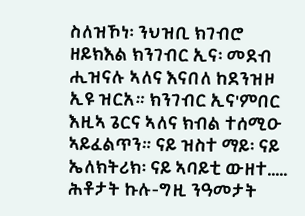ስለዝኾነ፡ ንህዝቢ ክገብሮ ዘይክእል ክንገብር ኢና፡ መደብ ሒዝናሉ ኣለና እናበለ ከደንዝዞ ኢዩ ዝርአ። ክንገብር ኢና'ምበር እዚኣ ጌርና ኣለና ክብል ተሰሚዑ ኣይፈልጥን። ናይ ዝስተ ማይ፡ ናይ ኤለክትሪክ፡ ናይ ኣባይቲ ውዘተ..... ሕቶታት ኩሉ-ግዚ ንዓመታት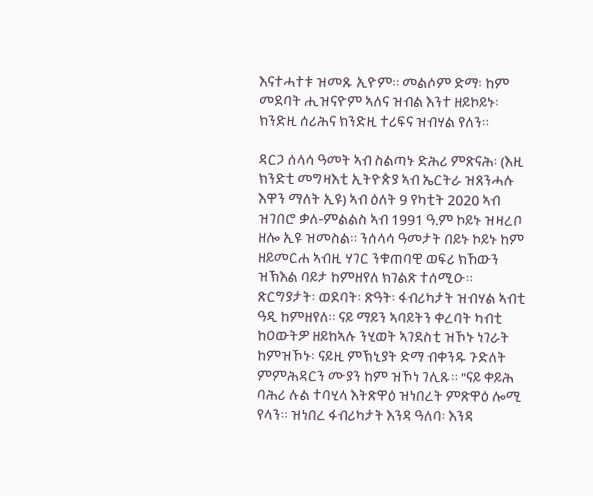እናተሓተቱ ዝመጹ ኢዮም። መልሶም ድማ፡ ከም መደባት ሒዝናዮም ኣለና ዝብል እንተ ዘይኮይኑ፡  ክንድዚ ሰሪሕና ክንድዚ ተሪፍና ዝብሃል የለን።

ዳርጋ ሰላሳ ዓመት ኣብ ስልጣኑ ድሕሪ ምጽናሕ፡ (እዚ ክንድቲ መግዛእቲ ኢትዮጵያ ኣብ ኤርትራ ዝጸንሓሉ እዋን ማለት ኢዩ) ኣብ ዕለት 9 የካቲት 2020 ኣብ ዝገበሮ ቃለ-ምልልስ ኣብ 1991 ዓ.ም ኮይኑ ዝዛረቦ ዘሎ ኢዩ ዝመስል። ንሰላሳ ዓመታት በይኑ ኮይኑ ከም ዘይመርሐ ኣብዚ ሃገር ንቁጠባዊ ወፍሪ ክኸውን ዝኽእል ባይታ ከምዘየለ ክገልጽ ተሰሚዑ። ጽርግያታት፡ ወደባት፡ ጽዓት፡ ፋብሪካታት ዝብሃል ኣብቲ ዓዲ ከምዘየለ። ናይ ማይን ኣባይትን ቀረባት ካብቲ ከዐውትዎ ዘይከኣሉ ንሂወት ኣገደስቲ ዝኾኑ ነገራት ከምዝኾኑ፡ ናይዚ ምኽኒያት ድማ ብቀንዱ ጉድለት ምምሕዳርን ሙያን ከም ዝኾነ ገሊጹ። "ናይ ቀይሕ ባሕሪ ሉል ተባሂላ እትጽዋዕ ዝነበረት ምጽዋዕ ሎሚ የላን። ዝነበረ ፋብሪካታት እንዳ ዓለባ፡ እንዳ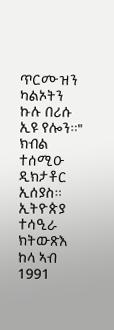ጥርሙዝን ካልኦትን ኩሉ በሪሱ ኢዩ የሎን።" ክብል ተሰሚዑ ዲክታቶር ኢሰያስ። ኢትዮጵያ ተሳዒራ ክትውጽእ ከላ ኣብ 1991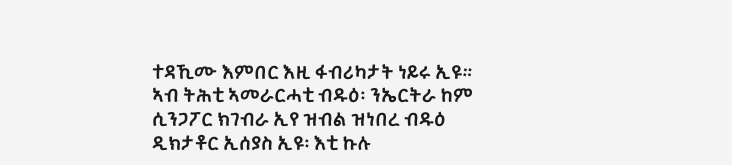ተዳኺሙ እምበር እዚ ፋብሪካታት ነይሩ ኢዩ። ኣብ ትሕቲ ኣመራርሓቲ ብዱዕ፡ ንኤርትራ ከም ሲንጋፖር ክገብራ ኢየ ዝብል ዝነበረ ብዱዕ ዲክታቶር ኢሰያስ ኢዩ፡ እቲ ኩሉ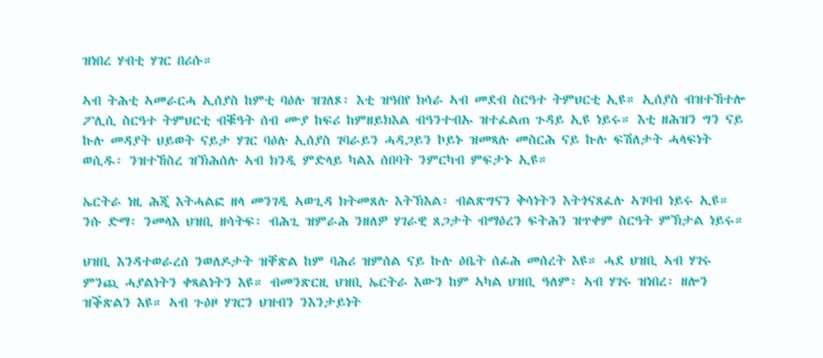ዝነበረ ሃብቲ ሃገር በሪሱ።

ኣብ ትሕቲ ኣመራርሓ ኢሰያስ ከምቲ ባዕሉ ዝገለጾ፡ እቲ ዝዓበየ ክሳራ ኣብ መደብ ስርዓተ ትምህርቲ ኢዩ። ኢሰያስ ብዝተኸተሎ ፖሊሲ ስርዓተ ትምህርቲ ብቑዓት ሰብ ሙያ ከፍሪ ከምዘይክእል ብዓንተብኡ ዝተፈልጠ ጉዳይ ኢዩ ነይሩ። እቲ ዘሕዝን ግን ናይ ኩሉ መዳያት ህይወት ናይታ ሃገር ባዕሉ ኢሰያስ ገባራይን ሓዳጋይን ኮይኑ ዝመጻሉ መስርሕ ናይ ኩሉ ፍሽለታት ሓላፍነት ወሲዱ፡ ንዝተኸስረ ዝኽሕሰሉ ኣብ ክንዲ ምድላይ ካልእ ሰበባት ንምርካብ ምፍታኑ ኢዩ።

ኤርትራ ነዚ ሕጂ እትሓልፎ ዘላ መንገዲ ኣወጊዳ ክትመጸሉ እትኽእል፡ ብልጽግናን ቅሳነትን እትጎናጸፈሉ ኣገባብ ነይሩ ኢዩ። ንሱ ድማ፡ ንመላእ ህዝቢ ዘሳትፍ፡ ብሕጊ ዝምራሕ ንዘለዎ ሃገራዊ ጸጋታት ብማዕረን ፍትሕን ዝጥቀም ስርዓት ምኽታል ነይሩ።

ህዝቢ እንዳተወራረሰ ንወለዶታት ዝቐጽል ከም ባሕሪ ዝምሰል ናይ ኩሉ ዕቤት ሰፊሕ መሰረት እዩ። ሓደ ህዝቢ ኣብ ሃገሩ ምንጪ ሓያልነትን ቀጻልነትን እዩ። ብመንጽርዚ ህዝቢ ኤርትራ እውን ከም ኣካል ህዝቢ ዓለም፡ ኣብ ሃገሩ ዝነበረ፡ ዘሎን ዝቕጽልን እዩ። ኣብ ጉዕዞ ሃገርን ህዝብን ንእንታይነት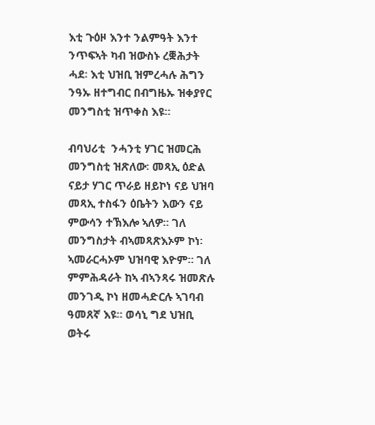እቲ ጉዕዞ እንተ ንልምዓት እንተ ንጥፍኣት ካብ ዝውስኑ ረቛሕታት ሓደ፡ እቲ ህዝቢ ዝምረሓሉ ሕግን ንዓኡ ዘተግብር በብግዜኡ ዝቀያየር መንግስቲ ዝጥቀስ እዩ።

ብባህሪቲ  ንሓንቲ ሃገር ዝመርሕ መንግስቲ ዝጽለው፡ መጻኢ ዕድል ናይታ ሃገር ጥራይ ዘይኮነ ናይ ህዝባ መጻኢ ተስፋን ዕቤትን እውን ናይ ምውሳን ተኽእሎ ኣለዎ። ገለ መንግስታት ብኣመጻጽእኦም ኮነ፡ ኣመራርሓኦም ህዝባዊ እዮም። ገለ ምምሕዳራት ከኣ ብኣንጻሩ ዝመጽሉ መንገዲ ኮነ ዘመሓድርሉ ኣገባብ ዓመጸኛ እዩ። ወሳኒ ግደ ህዝቢ ወትሩ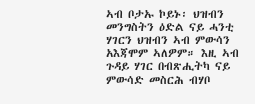ኣብ ቦታኡ ኮይኑ፡ ህዝብን መንግስትን ዕድል ናይ ሓንቲ ሃገርን ህዝብን ኣብ ምውሳን አእጃሞም ኣለዎም። እዚ ኣብ ጉዳይ ሃገር በብጽሒትካ ናይ ምውሳድ መስርሕ ብሃቦ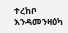ተረከቦ እንዳመንዛዕካ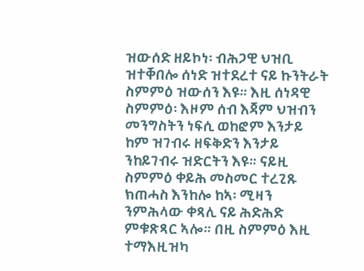ዝውሰድ ዘይኮነ፡ ብሕጋዊ ህዝቢ ዝተቐበሎ ሰነድ ዝተደረተ ናይ ኩንትራት ስምምዕ ዝውሰን እዩ። እዚ ሰነዳዊ ስምምዕ፡ እዞም ሰብ እጃም ህዝብን መንግስትን ነፍሲ ወከፎም እንታይ ከም ዝገብሩ ዘፍቅድን እንታይ ንከይገብሩ ዝድርትን እዩ። ናይዚ ስምምዕ ቀይሕ መስመር ተረጊጹ ክጠሓስ እንከሎ ከኣ፡ ሚዛን ንምሕላው ቀጻሊ ናይ ሕድሕድ ምቁጽጻር ኣሎ። በዚ ስምምዕ እዚ ተማእዚዝካ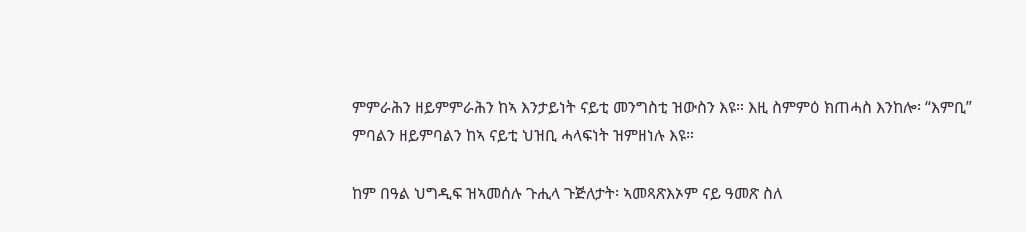ምምራሕን ዘይምምራሕን ከኣ እንታይነት ናይቲ መንግስቲ ዝውስን እዩ። እዚ ስምምዕ ክጠሓስ እንከሎ፡ “እምቢ” ምባልን ዘይምባልን ከኣ ናይቲ ህዝቢ ሓላፍነት ዝምዘነሉ እዩ።

ከም በዓል ህግዲፍ ዝኣመሰሉ ጉሒላ ጉጅለታት፡ ኣመጻጽእኦም ናይ ዓመጽ ስለ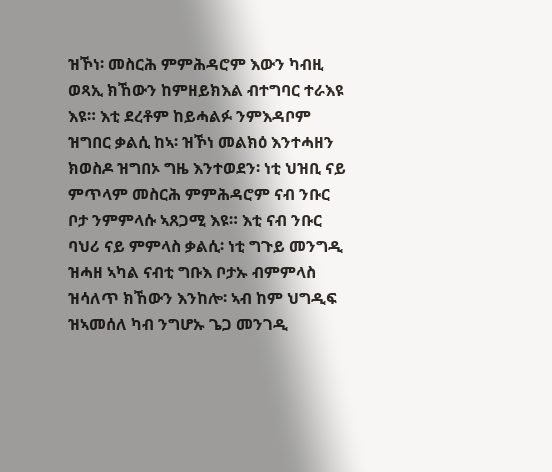ዝኾነ፡ መስርሕ ምምሕዳሮም እውን ካብዚ ወጻኢ ክኸውን ከምዘይክእል ብተግባር ተራእዩ እዩ። እቲ ደረቶም ከይሓልፉ ንምእዳቦም ዝግበር ቃልሲ ከኣ፡ ዝኾነ መልክዕ እንተሓዘን ክወስዶ ዝግበኦ ግዜ እንተወደን፡ ነቲ ህዝቢ ናይ ምጥላም መስርሕ ምምሕዳሮም ናብ ንቡር ቦታ ንምምላሱ ኣጸጋሚ እዩ። እቲ ናብ ንቡር ባህሪ ናይ ምምላስ ቃልሲ፡ ነቲ ግጉይ መንግዲ ዝሓዘ ኣካል ናብቲ ግቡእ ቦታኡ ብምምላስ ዝሳለጥ ክኸውን እንከሎ፡ ኣብ ከም ህግዲፍ ዝኣመሰለ ካብ ንግሆኡ ጌጋ መንገዲ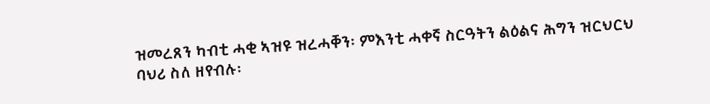ዝመረጸን ካብቲ ሓቂ ኣዝዩ ዝረሓቐን፡ ምእንቲ ሓቀኛ ስርዓትን ልዕልና ሕግን ዝርህርህ ባህሪ ስለ ዘየብሉ፡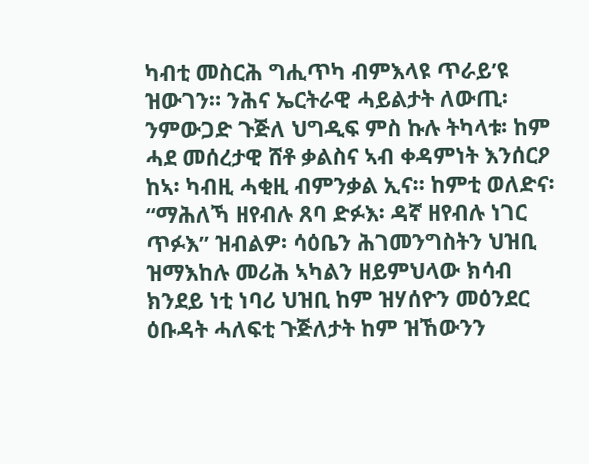ካብቲ መስርሕ ግሒጥካ ብምእላዩ ጥራይ’ዩ ዝውገን። ንሕና ኤርትራዊ ሓይልታት ለውጢ፡ ንምውጋድ ጉጅለ ህግዲፍ ምስ ኩሉ ትካላቱ፡ ከም ሓደ መሰረታዊ ሸቶ ቃልስና ኣብ ቀዳምነት እንሰርዖ ከኣ፡ ካብዚ ሓቂዚ ብምንቃል ኢና። ከምቲ ወለድና፡ “ማሕለኻ ዘየብሉ ጸባ ድፉእ፡ ዳኛ ዘየብሉ ነገር ጥፉእ” ዝብልዎ፡ ሳዕቤን ሕገመንግስትን ህዝቢ ዝማእከሉ መሪሕ ኣካልን ዘይምህላው ክሳብ ክንደይ ነቲ ነባሪ ህዝቢ ከም ዝሃሰዮን መዕንደር ዕቡዳት ሓለፍቲ ጉጅለታት ከም ዝኸውንን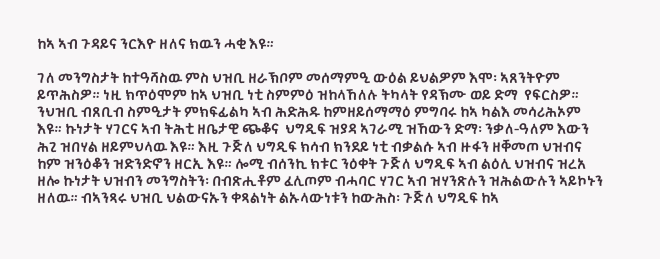ከኣ ኣብ ጉዳይና ንርእዮ ዘለና ክዉን ሓቂ እዩ።

ገለ መንግስታት ከተዓሻስዉ ምስ ህዝቢ ዘራኽቦም መሰማምዒ ውዕል ይህልዎም እሞ፡ ኣጸንትዮም ይጥሕስዎ። ነዚ ክጥዕሞም ከኣ ህዝቢ ነቲ ስምምዕ ዝከላኸለሉ ትካላት የዳኽሙ ወይ ድማ  የፍርስዎ። ንህዝቢ ብጸቢብ ስምዒታት ምክፍፊልካ ኣብ ሕድሕዱ ከምዘይሰማማዕ ምግባሩ ከኣ ካልእ መሳሪሕኦም እዩ። ኩነታት ሃገርና ኣብ ትሕቲ ዘቤታዊ ጭቆና  ህግዲፍ ዝያዳ ኣገራሚ ዝኸውን ድማ፡ ንቃለ-ዓለም እውን ሕጊ ዝበሃል ዘይምህላዉ እዩ። እዚ ጉጅለ ህግዲፍ ክሳብ ክንደይ ነቲ ብቃልሱ ኣብ ዙፋን ዘቐመጦ ህዝብና ከም ዝንዕቆን ዝድንድኖን ዘርኢ እዩ። ሎሚ ብሰንኪ ክቱር ንዕቀት ጉጅለ ህግዲፍ ኣብ ልዕሊ ህዝብና ዝረአ ዘሎ ኩነታት ህዝብን መንግስትን፡ በብጽሒቶም ፈሊጦም ብሓባር ሃገር ኣብ ዝሃንጽሉን ዝሕልውሉን ኣይኮኑን ዘለዉ። ብኣንጻሩ ህዝቢ ህልውናኡን ቀጻልነት ልኡላውነቱን ከውሕስ፡ ጉጅለ ህግዲፍ ከኣ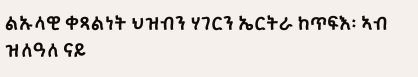ልኡላዊ ቀጻልነት ህዝብን ሃገርን ኤርትራ ከጥፍእ፡ ኣብ ዝለዓለ ናይ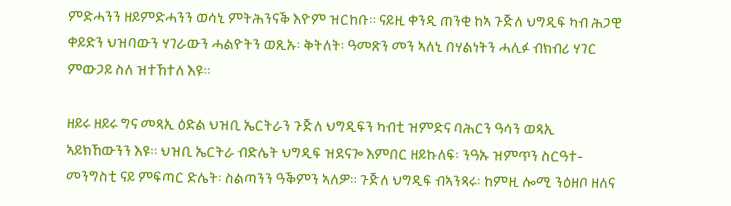ምድሓንን ዘይምድሓንን ወሳኒ ምትሕንናቕ እዮም ዝርከቡ። ናይዚ ቀንዲ ጠንቂ ከኣ ጉጅለ ህግዲፍ ካብ ሕጋዊ ቀይድን ህዝባውን ሃገራውን ሓልዮትን ወጺኡ፡ ቅትለት፡ ዓመጽን መን ኣለኒ በሃልነትን ሓሊፉ ብክብሪ ሃገር ምውጋይ ስለ ዝተኸተለ እዩ።

ዘይሩ ዘይሩ ግና መጻኢ ዕድል ህዝቢ ኤርትራን ጉጅለ ህግዲፍን ካብቲ ዝምድና ባሕርን ዓሳን ወጻኢ ኣይክኸውንን እዩ። ህዝቢ ኤርትራ ብድሌት ህግዲፍ ዝደናጐ እምበር ዘይኩለፍ፡ ንዓኡ ዝምጥን ስርዓተ-መንግስቲ ናይ ምፍጣር ድሌት፡ ስልጣንን ዓቕምን ኣለዎ። ጉጅለ ህግዲፍ ብኣንጻሩ፡ ከምዚ ሎሚ ንዕዘቦ ዘለና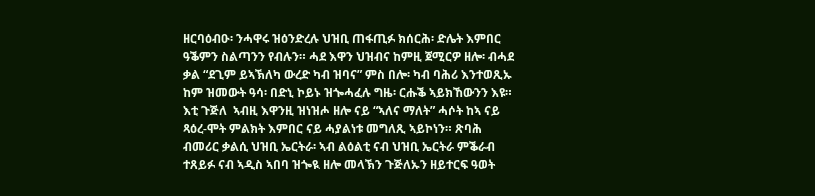ዘርባዕብዑ፡ ንሓዋሩ ዝዕንድረሉ ህዝቢ ጠፋጢፉ ክሰርሕ፡ ድሌት እምበር ዓቕምን ስልጣንን የብሉን። ሓደ እዋን ህዝብና ከምዚ ጀሚርዎ ዘሎ፡ ብሓደ ቃል “ደጊም ይኣኽለካ ውረድ ካብ ዝባና” ምስ በሎ፡ ካብ ባሕሪ እንተወጺኡ ከም ዝመውት ዓሳ፡ በድኒ ኮይኑ ዝጐሓፈሉ ግዜ፡ ርሑቕ ኣይክኸውንን እዩ። እቲ ጉጅለ  ኣብዚ እዋንዚ ዝነዝሖ ዘሎ ናይ “ኣለና ማለት” ሓሶት ከኣ ናይ ጻዕረ-ሞት ምልክት እምበር ናይ ሓያልነቱ መግለጺ ኣይኮነን። ጽባሕ ብመሪር ቃልሲ ህዝቢ ኤርትራ፡ ኣብ ልዕልቲ ናብ ህዝቢ ኤርትራ ምቕራብ ተጸይፉ ናብ ኣዲስ ኣበባ ዝጐዪ ዘሎ መላኽን ጉጅለኡን ዘይተርፍ ዓወት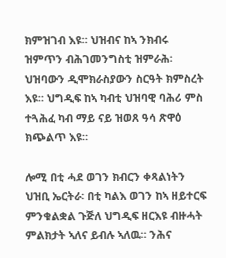ክምዝገብ እዩ። ህዝብና ከኣ ንክብሩ ዝምጥን ብሕገመንግስቲ ዝምራሕ፡ ህዝባውን ዲሞክራስያውን ስርዓት ክምስረት እዩ። ህግዲፍ ከኣ ካብቲ ህዝባዊ ባሕሪ ምስ ተጓሕፈ ካብ ማይ ናይ ዝወጸ ዓሳ ጽዋዕ ክጭልጥ እዩ።

ሎሚ በቲ ሓደ ወገን ክብርን ቀጻልነትን ህዝቢ ኤርትራ፡ በቲ ካልእ ወገን ከኣ ዘይተርፍ ምንቁልቋል ጉጅለ ህግዲፍ ዘርእዩ ብዙሓት ምልክታት ኣለና ይብሉ ኣለዉ። ንሕና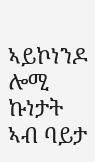ኣይኮነንዶ ሎሚ ኩነታት ኣብ ባይታ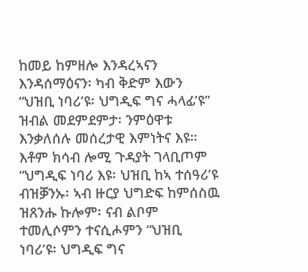ከመይ ከምዘሎ እንዳረኣናን እንዳሰማዕናን፡ ካብ ቅድም እውን “ህዝቢ ነባሪ’ዩ፡ ህግዲፍ ግና ሓላፊ’ዩ” ዝብል መደምደምታ፡ ንምዕዋቱ እንቃለሰሉ መሰረታዊ እምነትና እዩ። እቶም ክሳብ ሎሚ ጉዳያት ገላቢጦም “ህግዲፍ ነባሪ እዩ፡ ህዝቢ ከኣ ተሰዓሪ’ዩ ብዝቓንኡ፡ ኣብ ዙርያ ህግድፍ ከምሰስዉ ዝጸንሑ ኩሎም፡ ናብ ልቦም ተመሊሶምን ተናሲሖምን “ህዝቢ ነባሪ’ዩ፡ ህግዲፍ ግና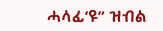ሓላፊ’ዩ” ዝብል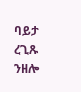ባይታ ረጊጹ ንዘሎ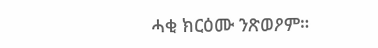ሓቂ ክርዕሙ ንጽወዖም።